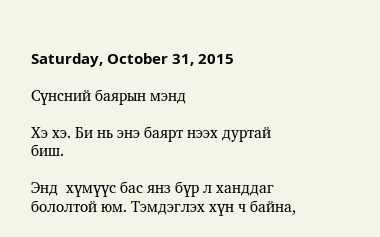Saturday, October 31, 2015

Сүнсний баярын мэнд

Хэ хэ. Би нь энэ баярт нээх дуртай биш.

Энд  хүмүүс бас янз бүр л ханддаг бололтой юм. Тэмдэглэх хүн ч байна,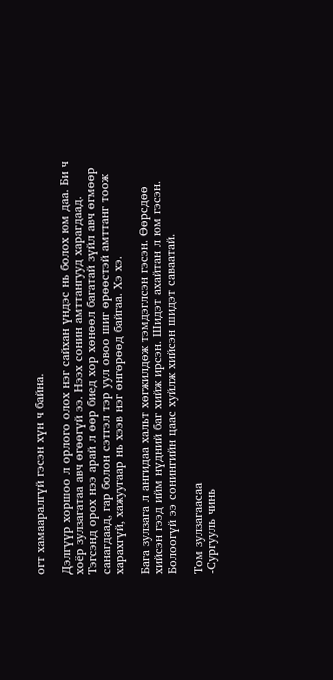огт хамааралгүй гэсэн хүн ч байна.

Дэлгүүр хоршоо л орлого олох нэг сайхан үндэс нь болох юм даа. Би ч хоёр зулзагатаа авч өгөөгүй ээ. Нээх сонин амттангууд харагдаад. Тэгсэнд орох нээ арай л өөр биед хор хөнөөл багатай зүйл авч өгмөөр санагдаад, гар болон сэтгэл тэр уул овоо шиг өрөөстэй амттанг тоож харахгүй, хажуугаар нь хээв нэг өнгөрөөд байгаа. Хэ хэ.

Бага зулзага л ангидаа хальт хөгжилдөж тэмдэглсэн гэсэн. Өөрсдөө хийсэн гээд ийм нүдний баг хийж ирсэн. Шидэт ахайтан л юм гэсэн. Болоогүй ээ сонингийн цаас хуйлж хийсэн шидэт саваатай.

Том зулзагаасаа
-Сургууль чинь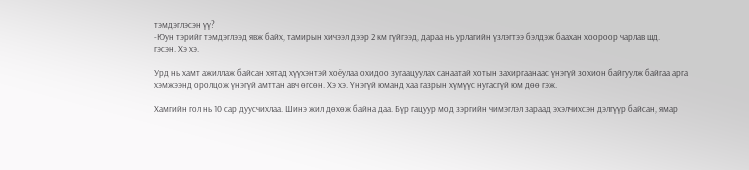тэмдэглэсэн үү?
-Юун тэрийг тэмдэглээд явж байх, тамирын хичээл дээр 2 км гүйгээд, дараа нь урлагийн үзлэгтээ бэлдэж баахан хоороор чарлав шд.
гэсэн. Хэ хэ.

Урд нь хамт ажиллаж байсан хятад хүүхэнтэй хоёулаа охидоо зугаацуулах санаатай хотын захиргаанаас үнэгүй зохион байгуулж байгаа арга хэмжээнд оролцож үнэгүй амттан авч өгсөн. Хэ хэ. Үнэгүй юманд хаа газрын хүмүүс нугасгүй юм дөө гэж.

Хамгийн гол нь 10 сар дуусчихлаа. Шинэ жил дөхөж байна даа. Бүр гацуур мод зэргийн чимэглэл зараад эхэлчихсэн дэлгүүр байсан, ямар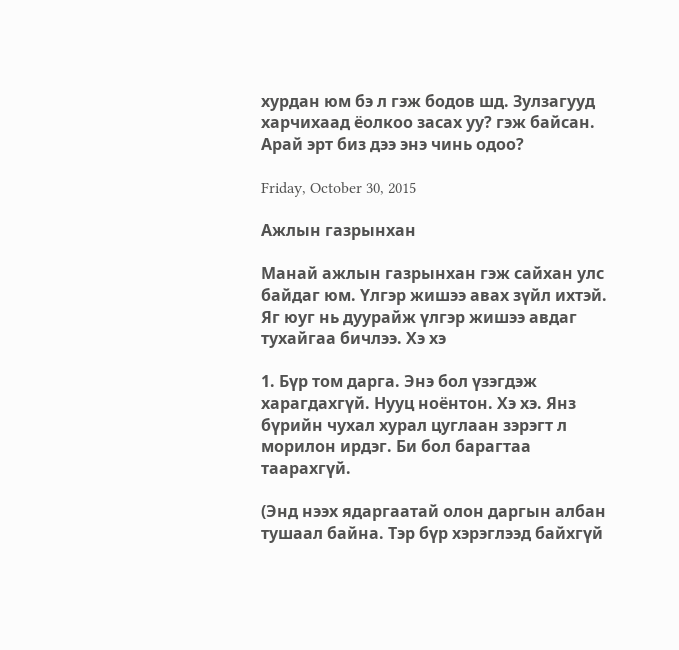хурдан юм бэ л гэж бодов шд. Зулзагууд харчихаад ёолкоо засах уу? гэж байсан. Арай эрт биз дээ энэ чинь одоо?

Friday, October 30, 2015

Ажлын газрынхан

Манай ажлын газрынхан гэж сайхан улс байдаг юм. Үлгэр жишээ авах зүйл ихтэй. Яг юуг нь дуурайж үлгэр жишээ авдаг тухайгаа бичлээ. Хэ хэ

1. Бүр том дарга. Энэ бол үзэгдэж харагдахгүй. Нууц ноёнтон. Хэ хэ. Янз бүрийн чухал хурал цуглаан зэрэгт л морилон ирдэг. Би бол барагтаа таарахгүй.

(Энд нээх ядаргаатай олон даргын албан тушаал байна. Тэр бүр хэрэглээд байхгүй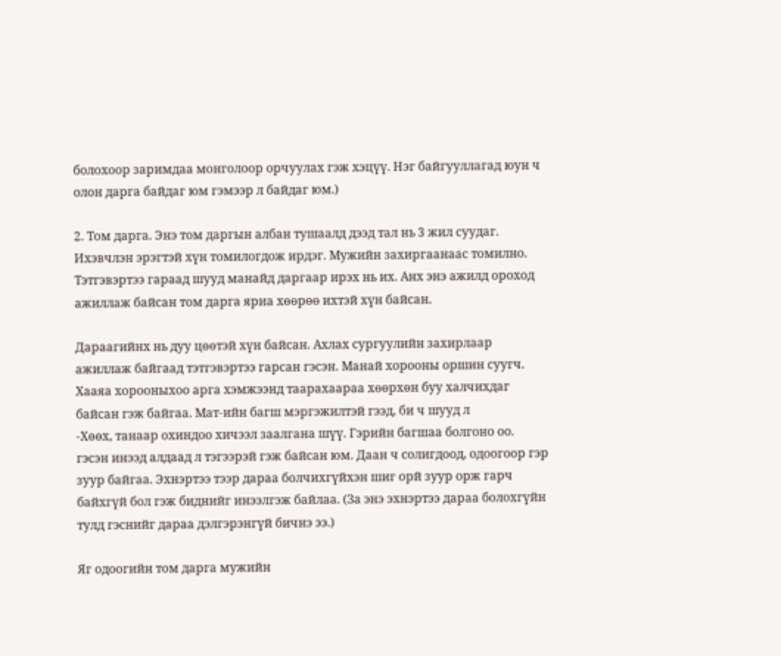болохоор заримдаа монголоор орчуулах гэж хэцүү. Нэг байгууллагад юун ч олон дарга байдаг юм гэмээр л байдаг юм.)

2. Том дарга. Энэ том даргын албан тушаалд дээд тал нь 3 жил суудаг. Ихэвчлэн эрэгтэй хүн томилогдож ирдэг. Мужийн захиргаанаас томилно. Тэтгэвэртээ гараад шууд манайд даргаар ирэх нь их. Анх энэ ажилд ороход ажиллаж байсан том дарга яриа хөөрөө ихтэй хүн байсан.

Дараагийнх нь дуу цөөтэй хүн байсан. Ахлах сургуулийн захирлаар ажиллаж байгаад тэтгэвэртээ гарсан гэсэн. Манай хорооны оршин суугч. Хааяа хорооныхоо арга хэмжээнд таарахаараа хөөрхөн буу халчихдаг байсан гэж байгаа. Мат-ийн багш мэргэжилтэй гээд, би ч шууд л
-Хөөх, танаар охиндоо хичээл заалгана шүү. Гэрийн багшаа болгоно оо.
гэсэн инээд алдаад л тэгээрэй гэж байсан юм. Даан ч солигдоод, одоогоор гэр зуур байгаа. Эхнэртээ тээр дараа болчихгүйхэн шиг орй зуур орж гарч байхгүй бол гэж биднийг инээлгэж байлаа. (За энэ эхнэртээ дараа болохгүйн тулд гэснийг дараа дэлгэрэнгүй бичнэ ээ.)

Яг одоогийн том дарга мужийн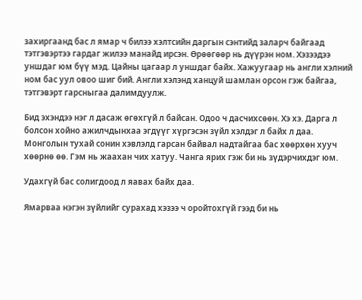захиргаанд бас л ямар ч билээ хэлтсийн даргын сэнтийд заларч байгаад тэтгэвэртээ гардаг жилээ манайд ирсэн. Өрөөгөөр нь дүүрэн ном. Хэзээдээ уншдаг юм бүү мэд. Цайны цагаар л уншдаг байх. Хажуугаар нь англи хэлний ном бас уул овоо шиг бий. Англи хэлэнд ханцуй шамлан орсон гэж байгаа, тэтгэвэрт гарсныгаа далимдуулж.

Бид эхэндээ нэг л дасаж өгөхгүй л байсан. Одоо ч дасчихсөөн. Хэ хэ. Дарга л болсон хойно ажилчдынхаа эгдүүг хүргэсэн зүйл хэлдэг л байх л даа. Монголын тухай сонин хэвлэлд гарсан байвал надтайгаа бас хөөрхөн хууч хөөрнө өө. Гэм нь жаахан чих хатуу. Чанга ярих гэж би нь зүдэрчихдэг юм.

Удахгүй бас солигдоод л яавах байх даа.

Ямарваа нэгэн зүйлийг сурахад хэзээ ч оройтохгүй гээд би нь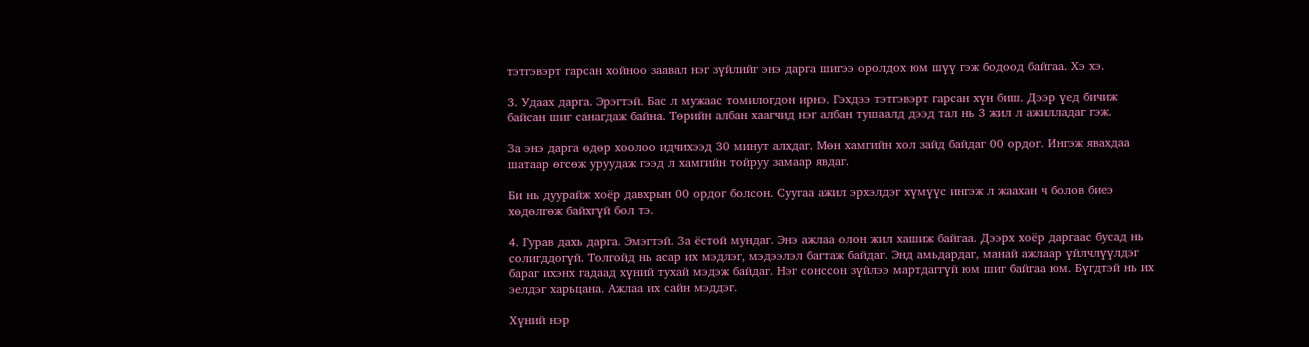тэтгэвэрт гарсан хойноо заавал нэг зүйлийг энэ дарга шигээ оролдох юм шүү гэж бодоод байгаа. Хэ хэ.

3. Удаах дарга. Эрэгтэй. Бас л мужаас томилогдон ирнэ. Гэхдээ тэтгэвэрт гарсан хүн биш. Дээр үед бичиж байсан шиг санагдаж байна. Төрийн албан хаагчид нэг албан тушаалд дээд тал нь 3 жил л ажилладаг гэж.

За энэ дарга өдөр хоолоо идчихээд 30 минут алхдаг. Мөн хамгийн хол зайд байдаг 00 ордог. Ингэж явахдаа шатаар өгсөж уруудаж гээд л хамгийн тойруу замаар явдаг.

Би нь дуурайж хоёр давхрын 00 ордог болсон. Суугаа ажил эрхэлдэг хүмүүс ингэж л жаахан ч болов биеэ хөдөлгөж байхгүй бол тэ.

4. Гурав дахь дарга. Эмэгтэй. За ёстой мундаг. Энэ ажлаа олон жил хашиж байгаа. Дээрх хоёр даргаас бусад нь солигддогүй. Толгойд нь асар их мэдлэг, мэдээлэл багтаж байдаг. Энд амьдардаг, манай ажлаар үйлчлүүлдэг бараг ихэнх гадаад хүний тухай мэдэж байдаг. Нэг сонссон зүйлээ мартдаггүй юм шиг байгаа юм. Бүгдтэй нь их эелдэг харьцана. Ажлаа их сайн мэддэг.

Хүний нэр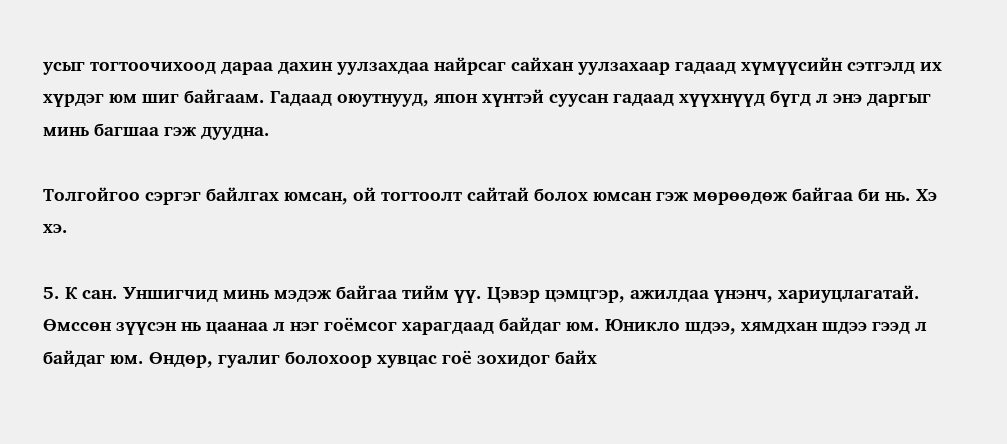усыг тогтоочихоод дараа дахин уулзахдаа найрсаг сайхан уулзахаар гадаад хүмүүсийн сэтгэлд их хүрдэг юм шиг байгаам. Гадаад оюутнууд, япон хүнтэй суусан гадаад хүүхнүүд бүгд л энэ даргыг минь багшаа гэж дуудна.

Толгойгоо сэргэг байлгах юмсан, ой тогтоолт сайтай болох юмсан гэж мөрөөдөж байгаа би нь. Хэ хэ.

5. К сан. Уншигчид минь мэдэж байгаа тийм үү. Цэвэр цэмцгэр, ажилдаа үнэнч, хариуцлагатай. Өмссөн зүүсэн нь цаанаа л нэг гоёмсог харагдаад байдаг юм. Юникло шдээ, хямдхан шдээ гээд л байдаг юм. Өндөр, гуалиг болохоор хувцас гоё зохидог байх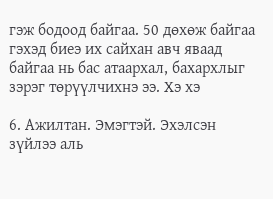гэж бодоод байгаа. 50 дөхөж байгаа гэхэд биеэ их сайхан авч яваад байгаа нь бас атаархал, бахархлыг зэрэг төрүүлчихнэ ээ. Хэ хэ

6. Ажилтан. Эмэгтэй. Эхэлсэн зүйлээ аль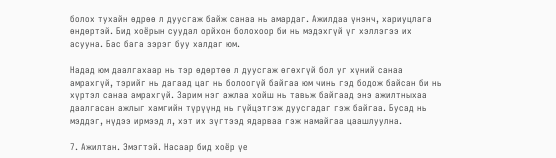болох тухайн өдрөө л дуусгаж байж санаа нь амардаг. Ажилдаа үнэнч, хариуцлага өндөртэй. Бид хоёрын суудал орйхон болохоор би нь мэдэхгүй үг хэллэгээ их асууна. Бас бага зэрэг буу халдаг юм.

Надад юм даалгахаар нь тэр өдөртөө л дуусгаж өгөхгүй бол уг хүний санаа амрахгүй, тэрийг нь дагаад цаг нь болоогүй байгаа юм чинь гэд бодож байсан би нь хүртэл санаа амрахгүй. Зарим нэг ажлаа хойш нь тавьж байгаад энэ ажилтныхаа даалгасан ажлыг хамгийн түрүүнд нь гүйцэтгэж дуусгадаг гэж байгаа. Бусад нь мэддэг, нүдээ ирмээд л, хэт их зүгтээд ядарваа гэж намайгаа цаашлуулна.

7. Ажилтан. Эмэгтэй. Насаар бид хоёр үе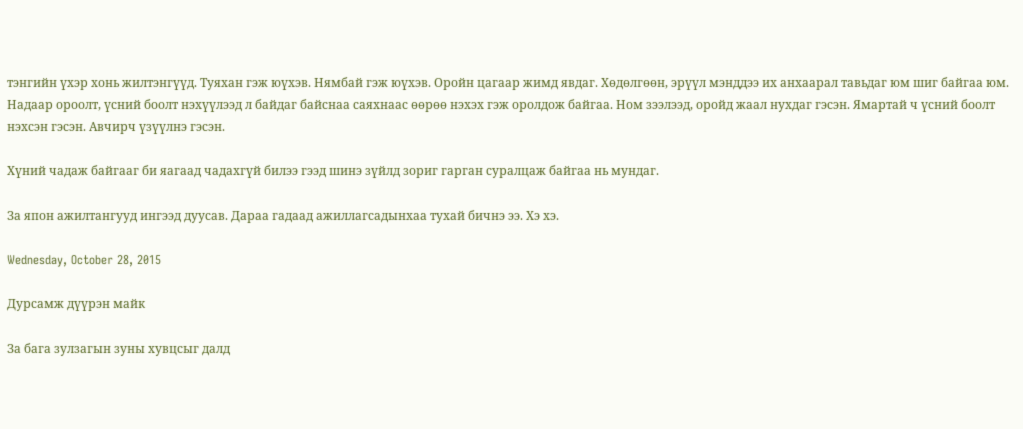тэнгийн үхэр хонь жилтэнгүүд. Туяхан гэж юүхэв. Нямбай гэж юүхэв. Оройн цагаар жимд явдаг. Хөдөлгөөн, эрүүл мэнддээ их анхаарал тавьдаг юм шиг байгаа юм. Надаар ороолт, үсний боолт нэхүүлээд л байдаг байснаа саяхнаас өөрөө нэхэх гэж оролдож байгаа. Ном зээлээд, оройд жаал нухдаг гэсэн. Ямартай ч үсний боолт нэхсэн гэсэн. Авчирч үзүүлнэ гэсэн.

Хүний чадаж байгааг би яагаад чадахгүй билээ гээд шинэ зүйлд зориг гарган суралцаж байгаа нь мундаг.

За япон ажилтангууд ингээд дуусав. Дараа гадаад ажиллагсадынхаа тухай бичнэ ээ. Хэ хэ.

Wednesday, October 28, 2015

Дурсамж дүүрэн майк

За бага зулзагын зуны хувцсыг далд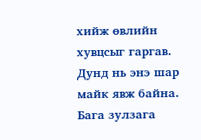хийж өвлийн хувцсыг гаргав. Дунд нь энэ шар майк явж байна. Бага зулзага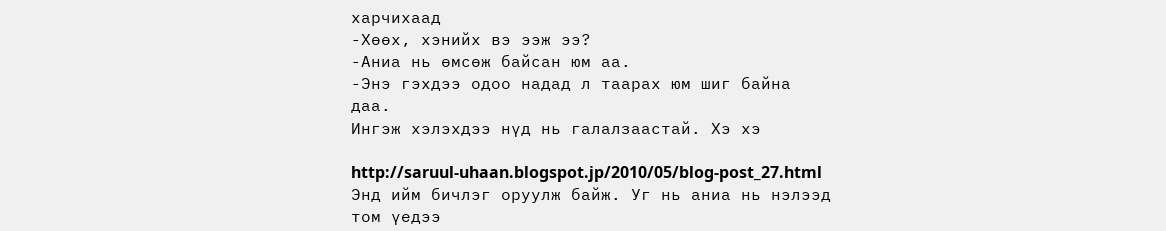харчихаад
-Хөөх, хэнийх вэ ээж ээ?
-Аниа нь өмсөж байсан юм аа.
-Энэ гэхдээ одоо надад л таарах юм шиг байна даа.
Ингэж хэлэхдээ нүд нь галалзаастай. Хэ хэ

http://saruul-uhaan.blogspot.jp/2010/05/blog-post_27.html Энд ийм бичлэг оруулж байж. Уг нь аниа нь нэлээд том үедээ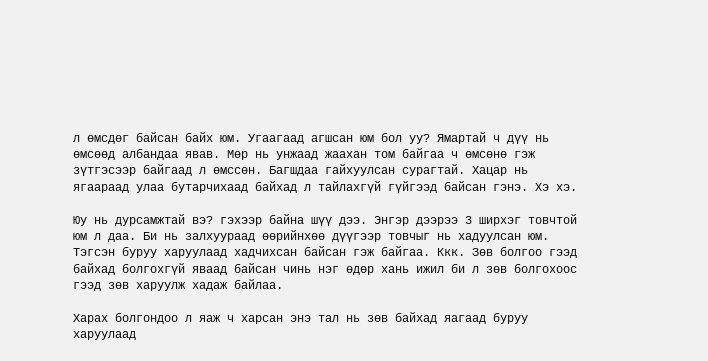л өмсдөг байсан байх юм. Угаагаад агшсан юм бол уу? Ямартай ч дүү нь өмсөөд албандаа явав. Мөр нь унжаад жаахан том байгаа ч өмсөнө гэж зүтгэсээр байгаад л өмссөн. Багшдаа гайхуулсан сурагтай. Хацар нь ягаараад улаа бутарчихаад байхад л тайлахгүй гүйгээд байсан гэнэ. Хэ хэ.

Юу нь дурсамжтай вэ? гэхээр байна шүү дээ. Энгэр дээрээ 3 ширхэг товчтой юм л даа. Би нь залхуураад өөрийнхөө дүүгээр товчыг нь хадуулсан юм. Тэгсэн буруу харуулаад хадчихсан байсан гэж байгаа. Ккк. Зөв болгоо гээд байхад болгохгүй яваад байсан чинь нэг өдөр хань ижил би л зөв болгохоос гээд зөв харуулж хадаж байлаа.

Харах болгондоо л яаж ч харсан энэ тал нь зөв байхад яагаад буруу харуулаад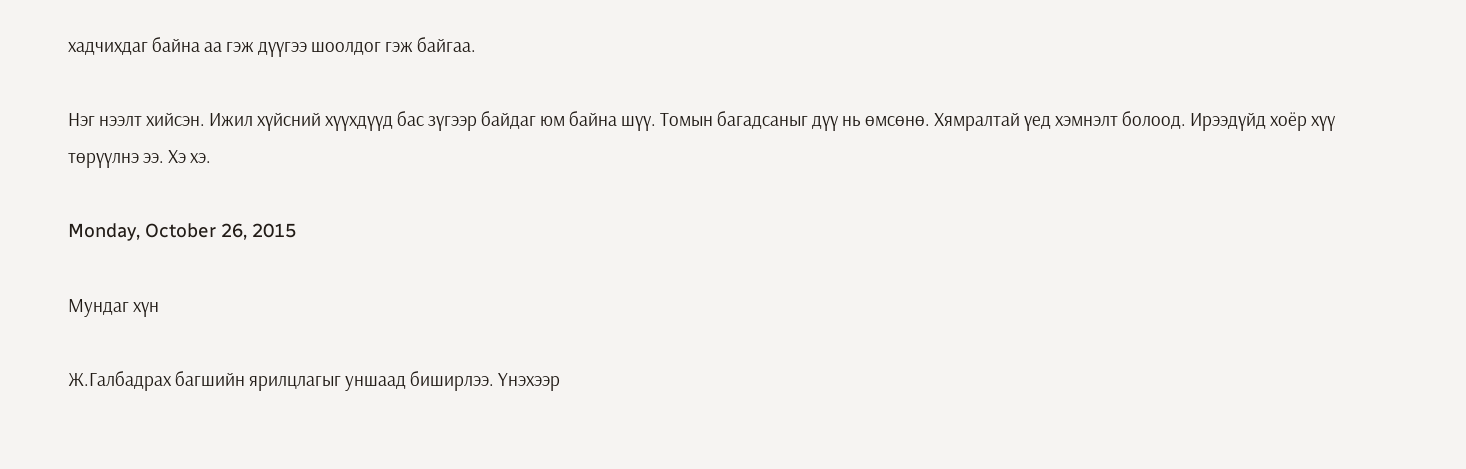хадчихдаг байна аа гэж дүүгээ шоолдог гэж байгаа.

Нэг нээлт хийсэн. Ижил хүйсний хүүхдүүд бас зүгээр байдаг юм байна шүү. Томын багадсаныг дүү нь өмсөнө. Хямралтай үед хэмнэлт болоод. Ирээдүйд хоёр хүү төрүүлнэ ээ. Хэ хэ.

Monday, October 26, 2015

Мундаг хүн

Ж.Галбадрах багшийн ярилцлагыг уншаад биширлээ. Үнэхээр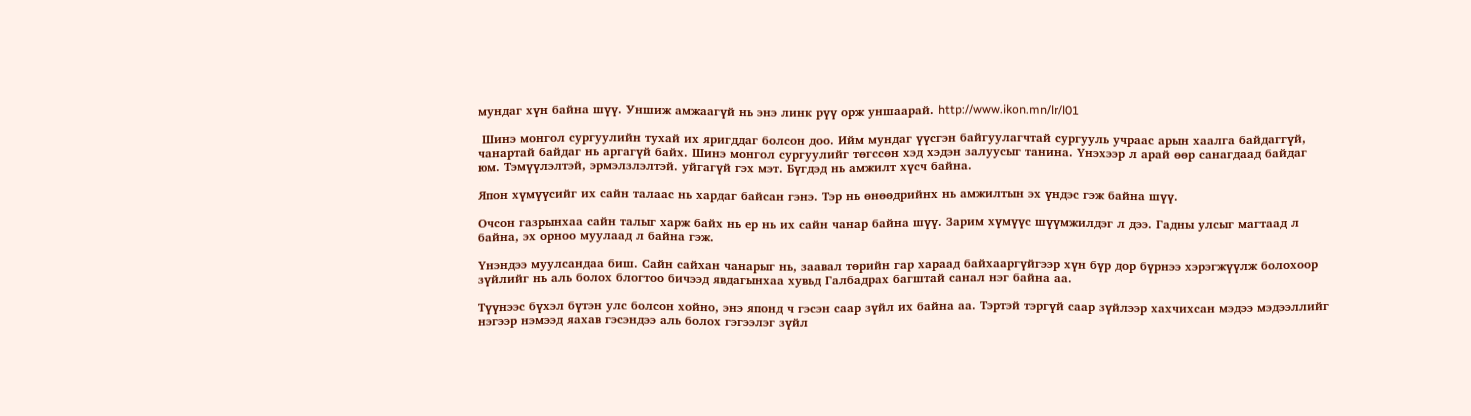мундаг хүн байна шүү. Уншиж амжаагүй нь энэ линк рүү орж уншаарай. http://www.ikon.mn/lr/l01

 Шинэ монгол сургуулийн тухай их яригддаг болсон доо. Ийм мундаг үүсгэн байгуулагчтай сургууль учраас арын хаалга байдаггүй, чанартай байдаг нь аргагүй байх. Шинэ монгол сургуулийг төгссөн хэд хэдэн залуусыг танина. Үнэхээр л арай өөр санагдаад байдаг юм. Тэмүүлэлтэй, эрмэлзлэлтэй. уйгагүй гэх мэт. Бүгдэд нь амжилт хүсч байна.

Япон хүмүүсийг их сайн талаас нь хардаг байсан гэнэ. Тэр нь өнөөдрийнх нь амжилтын эх үндэс гэж байна шүү.

Очсон газрынхаа сайн талыг харж байх нь ер нь их сайн чанар байна шүү. Зарим хүмүүс шүүмжилдэг л дээ. Гадны улсыг магтаад л байна, эх орноо муулаад л байна гэж.

Үнэндээ муулсандаа биш. Сайн сайхан чанарыг нь, заавал төрийн гар хараад байхааргүйгээр хүн бүр дор бүрнээ хэрэгжүүлж болохоор зүйлийг нь аль болох блогтоо бичээд явдагынхаа хувьд Галбадрах багштай санал нэг байна аа.

Түүнээс бүхэл бүтэн улс болсон хойно, энэ японд ч гэсэн саар зүйл их байна аа. Тэртэй тэргүй саар зүйлээр хахчихсан мэдээ мэдээллийг нэгээр нэмээд яахав гэсэндээ аль болох гэгээлэг зүйл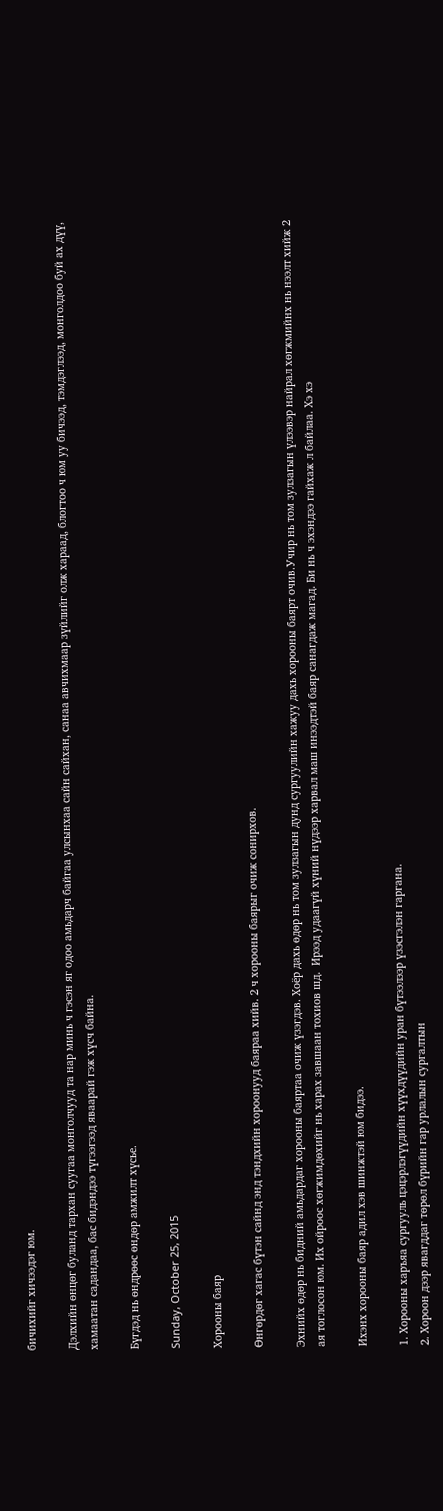бичихийг хичээдэг юм.

Дэлхийн өнцөг буланд тархан суугаа монголчууд та нар минь ч гэсэн яг одоо амьдарч байгаа улсынхаа сайн сайхан, санаа авчихмаар зүйлийг олж хараад, блогтоо ч юм уу бичээд, тэмдэглээд, монголдоо буй ах дүү, хамаатан садандаа, бас бидэндээ түгээгээд яваарай гэж хүсч байна.

Бүгдэд нь өндрөөс өндөр амжилт хүсье.

Sunday, October 25, 2015

Хорооны баяр

Өнгөрдөг хагас бүтэн сайнд энд тэндхийн хороонууд баяраа хийв. 2 ч хорооны баярыг очиж сонирхов.

Эхнийх өдөр нь бидний амьдардаг хорооны баяртаа очиж үзэгдэв. Хоёр дахь өдөр нь том зулзагын дунд сургуулийн хажуу дахь хорооны баярт очив.Учир нь том зулзагын үлээвэр найрал хөгжмийнх нь нээлт хийж 2 ая тоглосон юм. Их ойроос хөгжимдөхийг нь харах завшаан тохиов шд.  Ирээд удаагүй хүний нүдээр харвал маш инээдтэй баяр санагдаж магад. Би нь ч эхэндээ гайхаж л байлаа. Хэ хэ

Ихэнх хорооны баяр адил хэв шинжтэй юм бидээ.

1. Хорооны харъяа сургууль цэцэрлэгүүдийн хүүхдүүдийн уран бүтээлээр үзэсгэлэн гаргана.
2. Хороон дээр явагддаг төрөл бүрийн гар урлалын сургалтын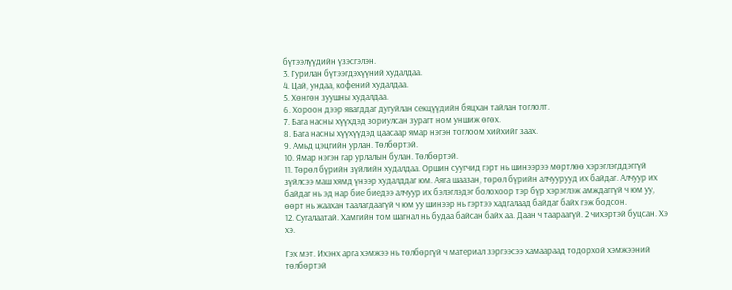бүтээлүүдийн үзэсгэлэн.
3. Гурилан бүтээгдэхүүний худалдаа.
4. Цай, ундаа, кофений худалдаа.
5. Хөнгөн зуушны худалдаа.
6. Хороон дээр явагддаг дугуйлан секцүүдийн бяцхан тайлан тоглолт.
7. Бага насны хүүхдэд зориулсан зурагт ном уншиж өгөх.
8. Бага насны хүүхүүдэд цаасаар ямар нэгэн тоглоом хийхийг заах.
9. Амьд цэцгийн урлан. Төлбөртэй.
10. Ямар нэгэн гар урлалын булан. Төлбөртэй.
11. Төрөл бүрийн зүйлийн худалдаа. Оршин суугчид гэрт нь шинээрээ мөртлөө хэрэглэгддэггүй зүйлсээ маш хямд үнээр худалддаг юм. Аяга шаазан, төрөл бүрийн алчуурууд их байдаг. Алчуур их байдаг нь эд нар бие биедээ алчуур их бэлэглэдэг болохоор тэр бүр хэрэглэж амждаггүй ч юм уу, өөрт нь жаахан таалагдаагүй ч юм уу шинээр нь гэртээ хадгалаад байдаг байх гэж бодсон.
12. Сугалаатай. Хамгийн том шагнал нь будаа байсан байх аа. Даан ч таараагүй. 2 чихэртэй буцсан. Хэ хэ.

Гэх мэт. Ихэнх арга хэмжээ нь төлбөргүй ч материал зэргээсээ хамаараад тодорхой хэмжээний төлбөртэй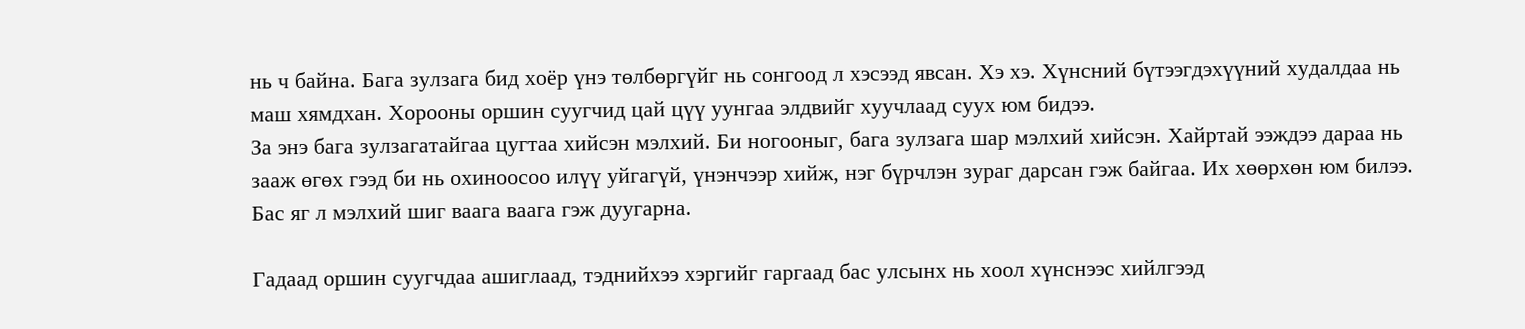нь ч байна. Бага зулзага бид хоёр үнэ төлбөргүйг нь сонгоод л хэсээд явсан. Хэ хэ. Хүнсний бүтээгдэхүүний худалдаа нь маш хямдхан. Хорооны оршин суугчид цай цүү уунгаа элдвийг хуучлаад суух юм бидээ.
За энэ бага зулзагатайгаа цугтаа хийсэн мэлхий. Би ногооныг, бага зулзага шар мэлхий хийсэн. Хайртай ээждээ дараа нь зааж өгөх гээд би нь охиноосоо илүү уйгагүй, үнэнчээр хийж, нэг бүрчлэн зураг дарсан гэж байгаа. Их хөөрхөн юм билээ. Бас яг л мэлхий шиг ваага ваага гэж дуугарна.

Гадаад оршин суугчдаа ашиглаад, тэднийхээ хэргийг гаргаад бас улсынх нь хоол хүнснээс хийлгээд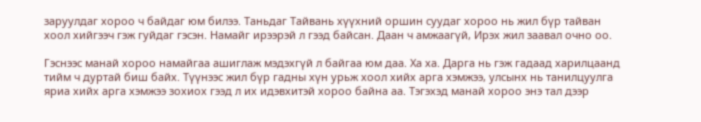заруулдаг хороо ч байдаг юм билээ. Таньдаг Тайвань хүүхний оршин суудаг хороо нь жил бүр тайван хоол хийгээч гэж гуйдаг гэсэн. Намайг ирээрэй л гээд байсан. Даан ч амжаагүй, Ирэх жил заавал очно оо.

Гэснээс манай хороо намайгаа ашиглаж мэдэхгүй л байгаа юм даа. Ха ха. Дарга нь гэж гадаад харилцаанд тийм ч дуртай биш байх. Түүнээс жил бүр гадны хүн урьж хоол хийх арга хэмжээ, улсынх нь танилцуулга яриа хийх арга хэмжээ зохиох гээд л их идэвхитэй хороо байна аа. Тэгэхэд манай хороо энэ тал дээр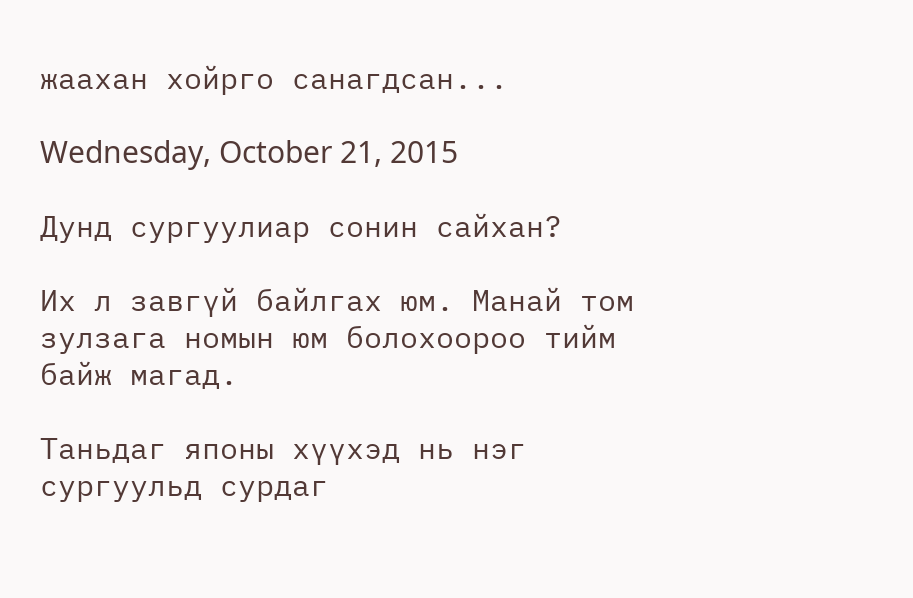жаахан хойрго санагдсан...

Wednesday, October 21, 2015

Дунд сургуулиар сонин сайхан?

Их л завгүй байлгах юм. Манай том зулзага номын юм болохоороо тийм байж магад.

Таньдаг японы хүүхэд нь нэг сургуульд сурдаг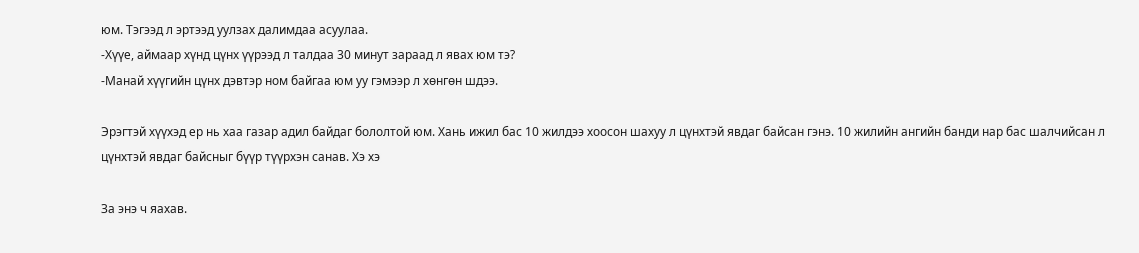юм. Тэгээд л эртээд уулзах далимдаа асуулаа.
-Хүүе, аймаар хүнд цүнх үүрээд л талдаа 30 минут зараад л явах юм тэ?
-Манай хүүгийн цүнх дэвтэр ном байгаа юм уу гэмээр л хөнгөн шдээ.

Эрэгтэй хүүхэд ер нь хаа газар адил байдаг бололтой юм. Хань ижил бас 10 жилдээ хоосон шахуу л цүнхтэй явдаг байсан гэнэ. 10 жилийн ангийн банди нар бас шалчийсан л цүнхтэй явдаг байсныг бүүр түүрхэн санав. Хэ хэ

За энэ ч яахав.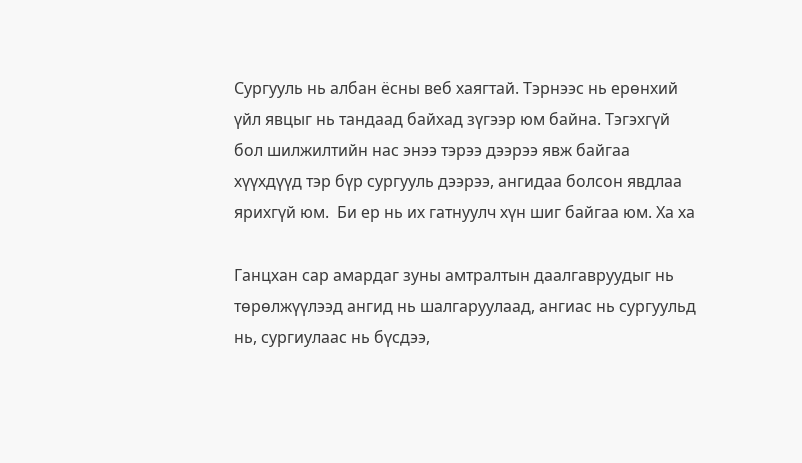Сургууль нь албан ёсны веб хаягтай. Тэрнээс нь ерөнхий үйл явцыг нь тандаад байхад зүгээр юм байна. Тэгэхгүй бол шилжилтийн нас энээ тэрээ дээрээ явж байгаа хүүхдүүд тэр бүр сургууль дээрээ, ангидаа болсон явдлаа ярихгүй юм.  Би ер нь их гатнуулч хүн шиг байгаа юм. Ха ха

Ганцхан сар амардаг зуны амтралтын даалгавруудыг нь төрөлжүүлээд ангид нь шалгаруулаад, ангиас нь сургуульд нь, сургиулаас нь бүсдээ,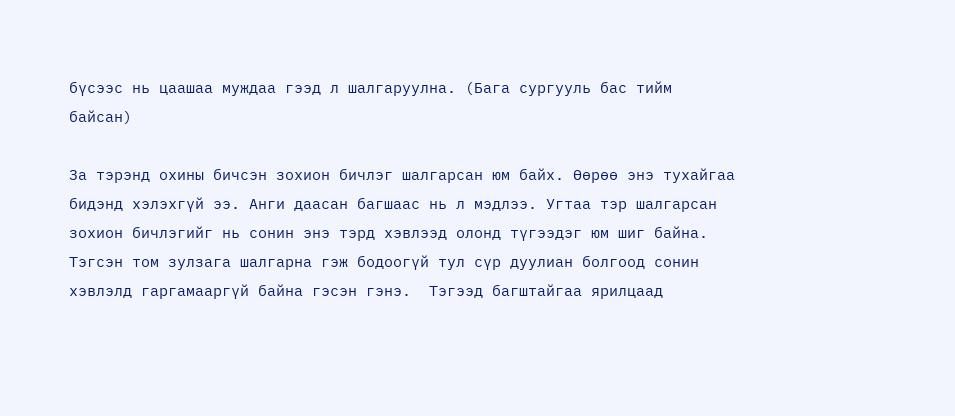бүсээс нь цаашаа муждаа гээд л шалгаруулна. (Бага сургууль бас тийм байсан)

За тэрэнд охины бичсэн зохион бичлэг шалгарсан юм байх. Өөрөө энэ тухайгаа бидэнд хэлэхгүй ээ. Анги даасан багшаас нь л мэдлээ. Угтаа тэр шалгарсан зохион бичлэгийг нь сонин энэ тэрд хэвлээд олонд түгээдэг юм шиг байна. Тэгсэн том зулзага шалгарна гэж бодоогүй тул сүр дуулиан болгоод сонин хэвлэлд гаргамааргүй байна гэсэн гэнэ.  Тэгээд багштайгаа ярилцаад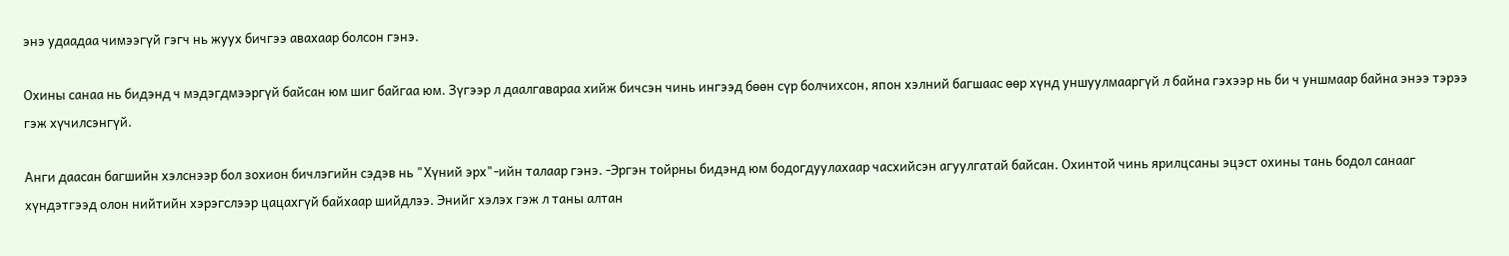энэ удаадаа чимээгүй гэгч нь жуух бичгээ авахаар болсон гэнэ.

Охины санаа нь бидэнд ч мэдэгдмээргүй байсан юм шиг байгаа юм. Зүгээр л даалгавараа хийж бичсэн чинь ингээд бөөн сүр болчихсон, япон хэлний багшаас өөр хүнд уншуулмааргүй л байна гэхээр нь би ч уншмаар байна энээ тэрээ гэж хүчилсэнгүй.

Анги даасан багшийн хэлснээр бол зохион бичлэгийн сэдэв нь "Хүний эрх"-ийн талаар гэнэ. -Эргэн тойрны бидэнд юм бодогдуулахаар часхийсэн агуулгатай байсан. Охинтой чинь ярилцсаны эцэст охины тань бодол санааг хүндэтгээд олон нийтийн хэрэгслээр цацахгүй байхаар шийдлээ. Энийг хэлэх гэж л таны алтан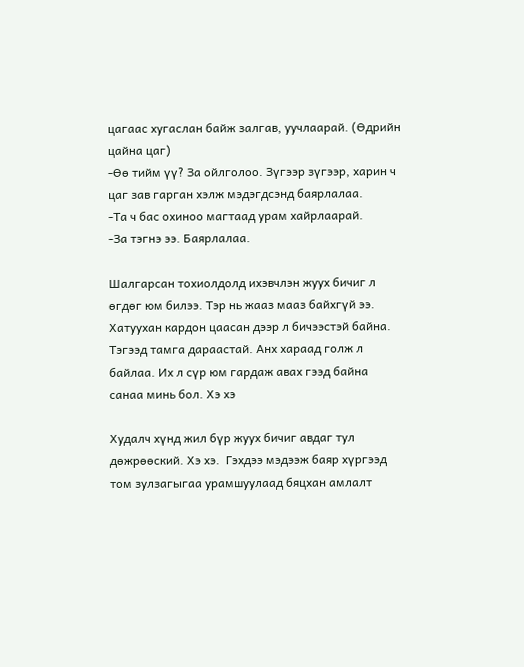цагаас хугаслан байж залгав, уучлаарай. (Өдрийн цайна цаг)
-Өө тийм үү? За ойлголоо. Зүгээр зүгээр, харин ч цаг зав гарган хэлж мэдэгдсэнд баярлалаа.
-Та ч бас охиноо магтаад урам хайрлаарай.
-За тэгнэ ээ. Баярлалаа.

Шалгарсан тохиолдолд ихэвчлэн жуух бичиг л өгдөг юм билээ. Тэр нь жааз мааз байхгүй ээ. Хатуухан кардон цаасан дээр л бичээстэй байна. Тэгээд тамга дараастай. Анх хараад голж л байлаа. Их л сүр юм гардаж авах гээд байна санаа минь бол. Хэ хэ

Худалч хүнд жил бүр жуух бичиг авдаг тул дөжрөөский. Хэ хэ.  Гэхдээ мэдээж баяр хүргээд том зулзагыгаа урамшуулаад бяцхан амлалт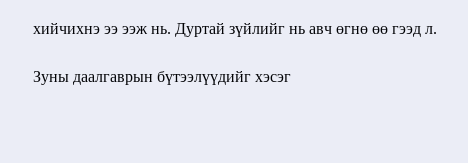хийчихнэ ээ ээж нь. Дуртай зүйлийг нь авч өгнө өө гээд л.

Зуны даалгаврын бүтээлүүдийг хэсэг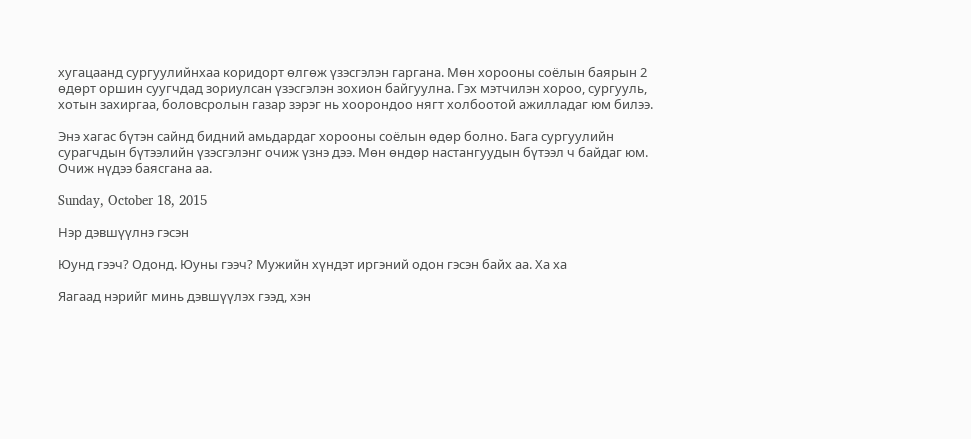хугацаанд сургуулийнхаа коридорт өлгөж үзэсгэлэн гаргана. Мөн хорооны соёлын баярын 2 өдөрт оршин суугчдад зориулсан үзэсгэлэн зохион байгуулна. Гэх мэтчилэн хороо, сургууль, хотын захиргаа, боловсролын газар зэрэг нь хоорондоо нягт холбоотой ажилладаг юм билээ.

Энэ хагас бүтэн сайнд бидний амьдардаг хорооны соёлын өдөр болно. Бага сургуулийн сурагчдын бүтээлийн үзэсгэлэнг очиж үзнэ дээ. Мөн өндөр настангуудын бүтээл ч байдаг юм. Очиж нүдээ баясгана аа.

Sunday, October 18, 2015

Нэр дэвшүүлнэ гэсэн

Юунд гээч? Одонд. Юуны гээч? Мужийн хүндэт иргэний одон гэсэн байх аа. Ха ха

Яагаад нэрийг минь дэвшүүлэх гээд, хэн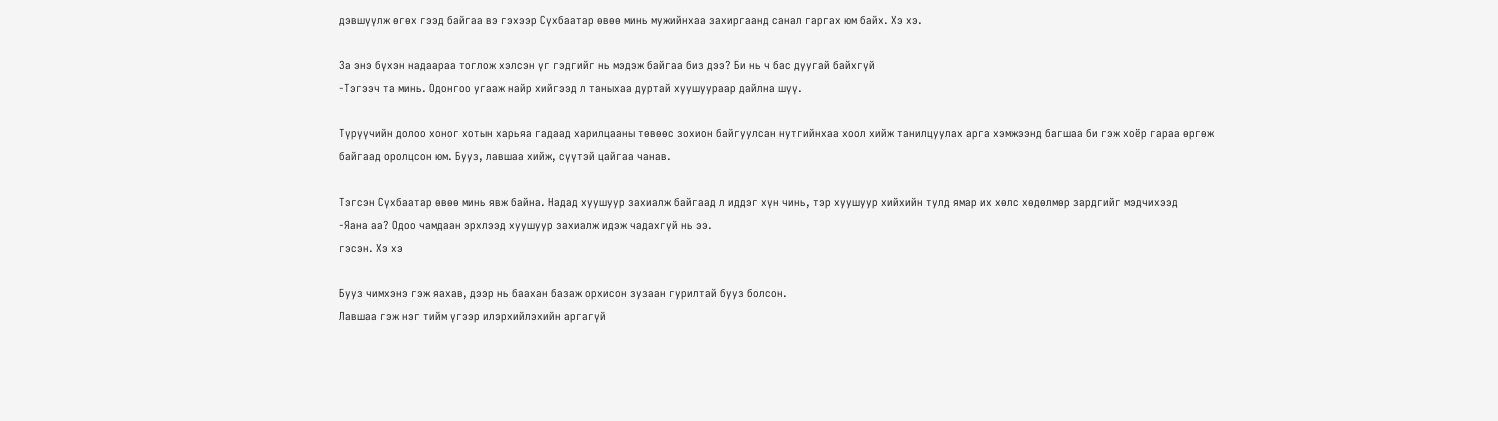дэвшүүлж өгөх гээд байгаа вэ гэхээр Сүхбаатар өвөө минь мужийнхаа захиргаанд санал гаргах юм байх. Хэ хэ.

За энэ бүхэн надаараа тоглож хэлсэн үг гэдгийг нь мэдэж байгаа биз дээ? Би нь ч бас дуугай байхгүй
-Тэгээч та минь. Одонгоо угааж найр хийгээд л таныхаа дуртай хуушуураар дайлна шүү.

Түрүүчийн долоо хоног хотын харьяа гадаад харилцааны төвөөс зохион байгуулсан нутгийнхаа хоол хийж танилцуулах арга хэмжээнд багшаа би гэж хоёр гараа өргөж байгаад оролцсон юм. Бууз, лавшаа хийж, сүүтэй цайгаа чанав.

Тэгсэн Сүхбаатар өвөө минь явж байна. Надад хуушуур захиалж байгаад л иддэг хүн чинь, тэр хуушуур хийхийн тулд ямар их хөлс хөдөлмөр зардгийг мэдчихээд
-Яана аа? Одоо чамдаан эрхлээд хуушуур захиалж идэж чадахгүй нь ээ.
гэсэн. Хэ хэ

Бууз чимхэнэ гэж яахав, дээр нь баахан базаж орхисон зузаан гурилтай бууз болсон.
Лавшаа гэж нэг тийм үгээр илэрхийлэхийн аргагүй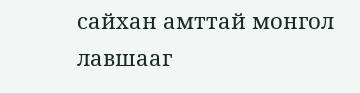сайхан амттай монгол лавшааг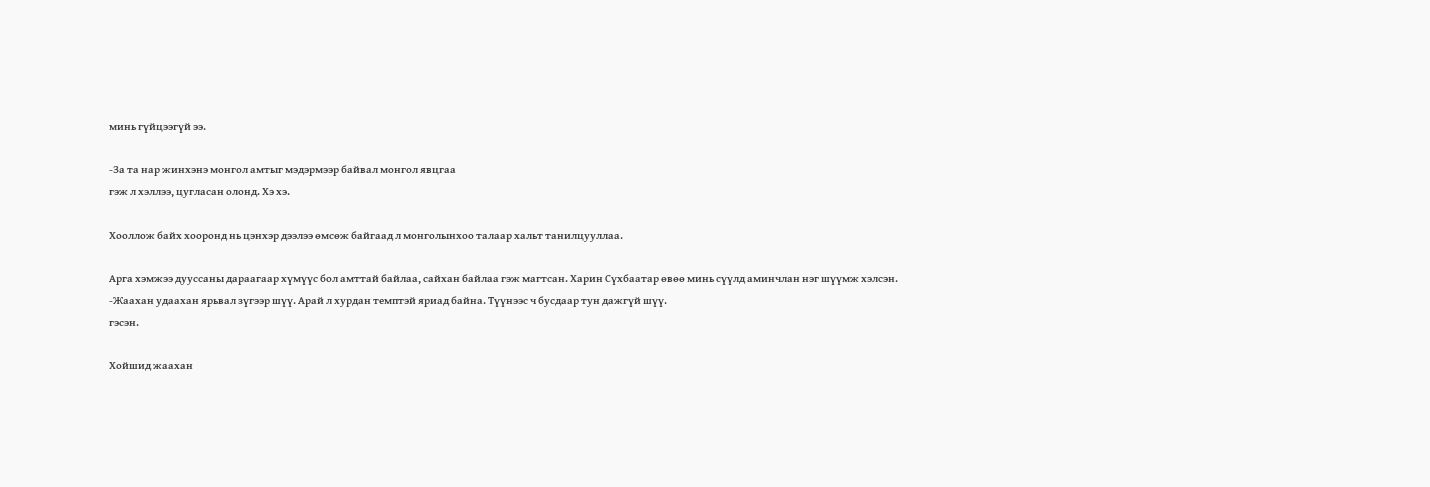минь гүйцээгүй ээ.

-За та нар жинхэнэ монгол амтыг мэдэрмээр байвал монгол явцгаа
гэж л хэллээ, цугласан олонд. Хэ хэ.

Хооллож байх хооронд нь цэнхэр дээлээ өмсөж байгаад л монголынхоо талаар хальт танилцууллаа.

Арга хэмжээ дууссаны дараагаар хүмүүс бол амттай байлаа, сайхан байлаа гэж магтсан. Харин Сүхбаатар өвөө минь сүүлд аминчлан нэг шүүмж хэлсэн.
-Жаахан удаахан ярьвал зүгээр шүү. Арай л хурдан темптэй яриад байна. Түүнээс ч бусдаар тун дажгүй шүү.
гэсэн.

Хойшид жаахан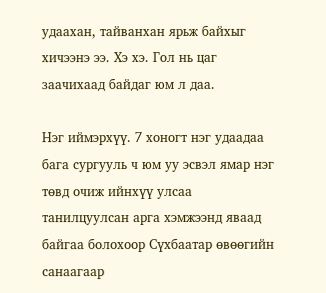удаахан, тайванхан ярьж байхыг хичээнэ ээ. Хэ хэ. Гол нь цаг заачихаад байдаг юм л даа.

Нэг иймэрхүү. 7 хоногт нэг удаадаа бага сургууль ч юм уу эсвэл ямар нэг төвд очиж ийнхүү улсаа танилцуулсан арга хэмжээнд яваад байгаа болохоор Сүхбаатар өвөөгийн санаагаар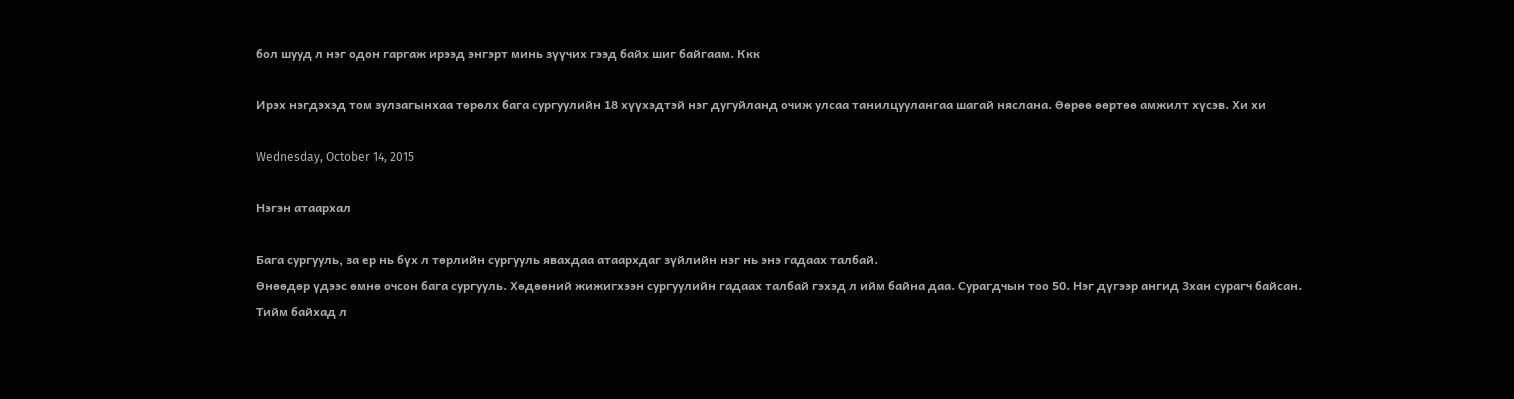бол шууд л нэг одон гаргаж ирээд энгэрт минь зүүчих гээд байх шиг байгаам. Ккк

Ирэх нэгдэхэд том зулзагынхаа төрөлх бага сургуулийн 18 хүүхэдтэй нэг дугуйланд очиж улсаа танилцуулангаа шагай няслана. Өөрөө өөртөө амжилт хүсэв. Хи хи

Wednesday, October 14, 2015

Нэгэн атаархал

Бага сургууль, за ер нь бүх л төрлийн сургууль явахдаа атаархдаг зүйлийн нэг нь энэ гадаах талбай.
Өнөөдөр үдээс өмнө очсон бага сургууль. Хөдөөний жижигхээн сургуулийн гадаах талбай гэхэд л ийм байна даа. Сурагдчын тоо 50. Нэг дүгээр ангид 3хан сурагч байсан. Тийм байхад л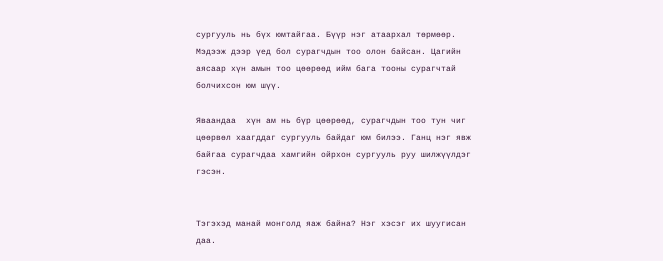сургууль нь бүх юмтайгаа. Бүүр нэг атаархал төрмөөр.
Мэдээж дээр үед бол сурагчдын тоо олон байсан. Цагийн аясаар хүн амын тоо цөөрөөд ийм бага тооны сурагчтай болчихсон юм шүү.

Яваандаа  хүн ам нь бүр цөөрөөд, сурагчдын тоо тун чиг цөөрвөл хаагддаг сургууль байдаг юм билээ. Ганц нэг явж байгаа сурагчдаа хамгийн ойрхон сургууль руу шилжүүлдэг гэсэн.


Тэгэхэд манай монголд яаж байна? Нэг хэсэг их шуугисан даа.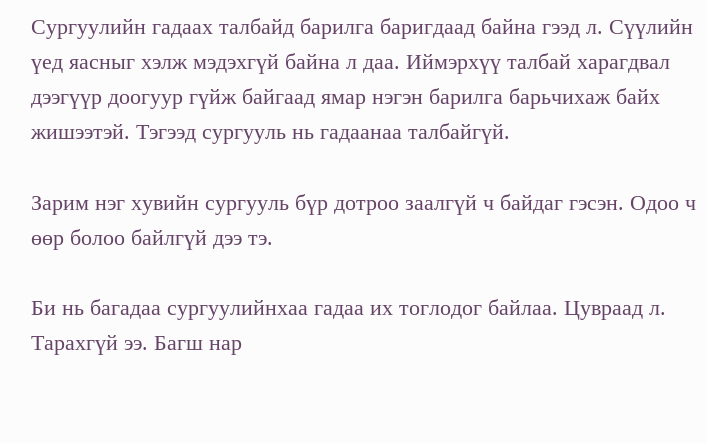Сургуулийн гадаах талбайд барилга баригдаад байна гээд л. Сүүлийн үед яасныг хэлж мэдэхгүй байна л даа. Иймэрхүү талбай харагдвал дээгүүр доогуур гүйж байгаад ямар нэгэн барилга барьчихаж байх жишээтэй. Тэгээд сургууль нь гадаанаа талбайгүй.

Зарим нэг хувийн сургууль бүр дотроо заалгүй ч байдаг гэсэн. Одоо ч өөр болоо байлгүй дээ тэ.

Би нь багадаа сургуулийнхаа гадаа их тоглодог байлаа. Цувраад л. Тарахгүй ээ. Багш нар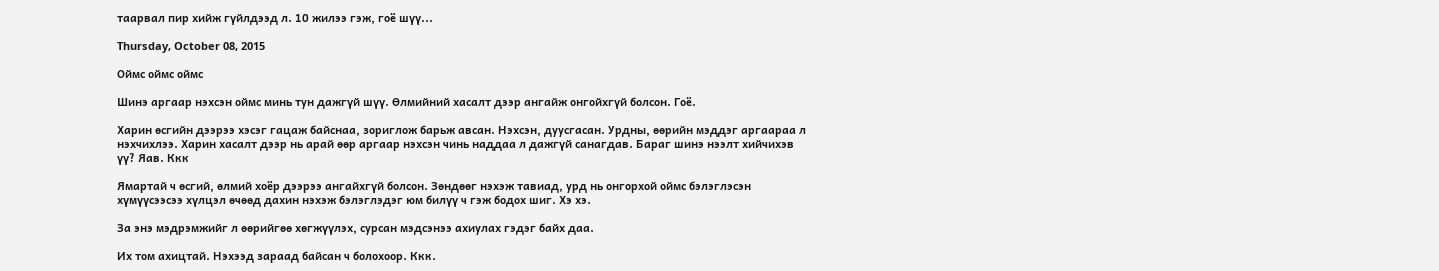таарвал пир хийж гүйлдээд л. 10 жилээ гэж, гоё шүү...

Thursday, October 08, 2015

Оймс оймс оймс

Шинэ аргаар нэхсэн оймс минь тун дажгүй шүү. Өлмийний хасалт дээр ангайж онгойхгүй болсон. Гоё.

Харин өсгийн дээрээ хэсэг гацаж байснаа, зориглож барьж авсан. Нэхсэн, дуусгасан. Урдны, өөрийн мэддэг аргаараа л нэхчихлээ. Харин хасалт дээр нь арай өөр аргаар нэхсэн чинь наддаа л дажгүй санагдав. Бараг шинэ нээлт хийчихэв үү? Яав. Ккк

Ямартай ч өсгий, өлмий хоёр дээрээ ангайхгүй болсон. Зөндөөг нэхэж тавиад, урд нь онгорхой оймс бэлэглэсэн хүмүүсээсээ хүлцэл өчөөд дахин нэхэж бэлэглэдэг юм билүү ч гэж бодох шиг. Хэ хэ.

За энэ мэдрэмжийг л өөрийгөө хөгжүүлэх, сурсан мэдсэнээ ахиулах гэдэг байх даа.

Их том ахицтай. Нэхээд зараад байсан ч болохоор. Ккк.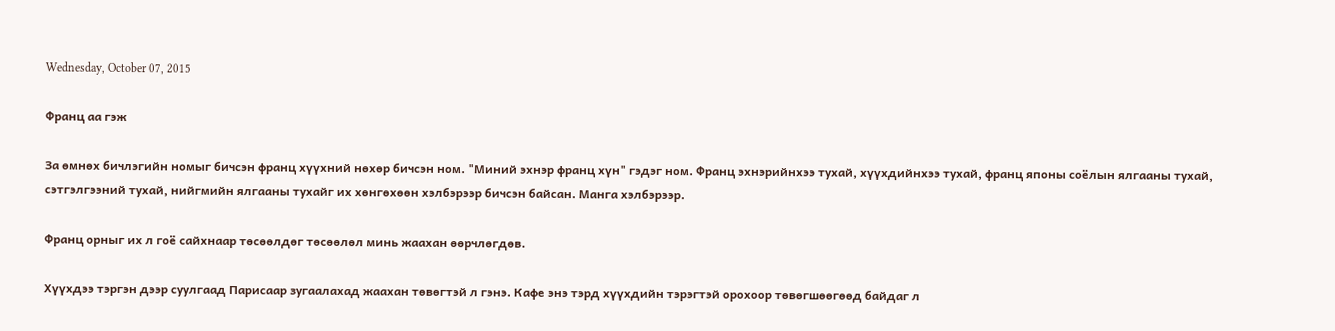Wednesday, October 07, 2015

Франц аа гэж

За өмнөх бичлэгийн номыг бичсэн франц хүүхний нөхөр бичсэн ном. "Миний эхнэр франц хүн" гэдэг ном. Франц эхнэрийнхээ тухай, хүүхдийнхээ тухай, франц японы соёлын ялгааны тухай, сэтгэлгээний тухай, нийгмийн ялгааны тухайг их хөнгөхөөн хэлбэрээр бичсэн байсан. Манга хэлбэрээр.

Франц орныг их л гоё сайхнаар төсөөлдөг төсөөлөл минь жаахан өөрчлөгдөв.

Хүүхдээ тэргэн дээр суулгаад Парисаар зугаалахад жаахан төвөгтэй л гэнэ. Кафе энэ тэрд хүүхдийн тэрэгтэй орохоор төвөгшөөгөөд байдаг л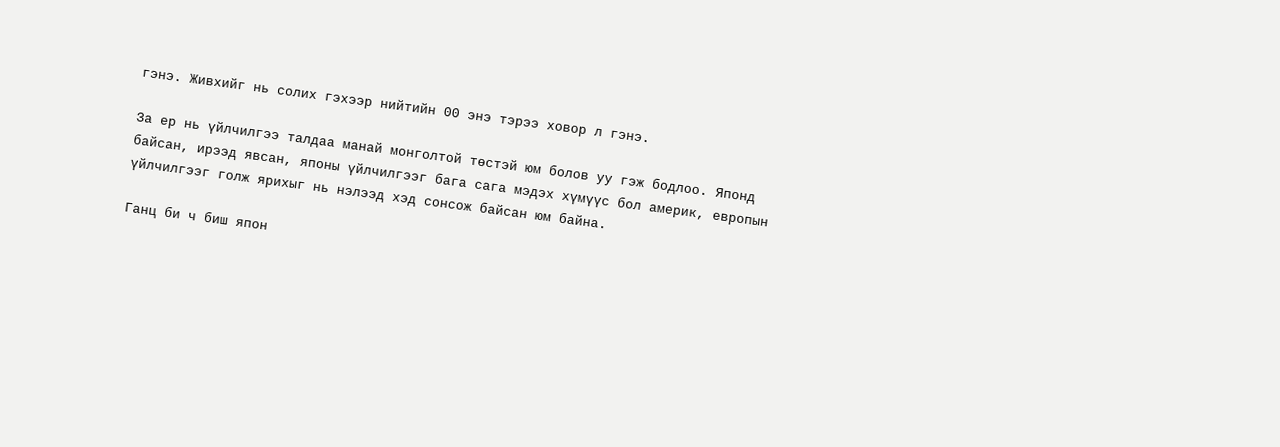гэнэ. Живхийг нь солих гэхээр нийтийн 00 энэ тэрээ ховор л гэнэ.

За ер нь үйлчилгээ талдаа манай монголтой төстэй юм болов уу гэж бодлоо. Японд байсан, ирээд явсан, японы үйлчилгээг бага сага мэдэх хүмүүс бол америк, европын үйлчилгээг голж ярихыг нь нэлээд хэд сонсож байсан юм байна.

Ганц би ч биш япон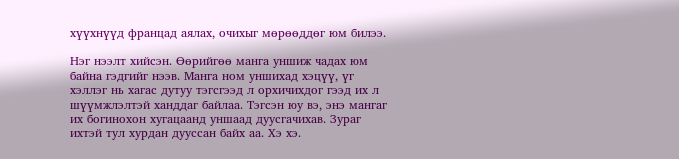хүүхнүүд францад аялах, очихыг мөрөөддөг юм билээ.

Нэг нээлт хийсэн. Өөрийгөө манга уншиж чадах юм байна гэдгийг нээв. Манга ном уншихад хэцүү, үг хэллэг нь хагас дутуу тэгсгээд л орхичихдог гээд их л шүүмжлэлтэй ханддаг байлаа. Тэгсэн юу вэ, энэ мангаг их богинохон хугацаанд уншаад дуусгачихав. Зураг ихтэй тул хурдан дууссан байх аа. Хэ хэ.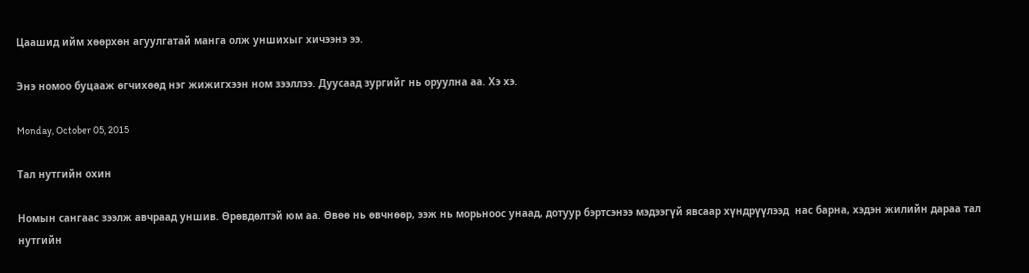Цаашид ийм хөөрхөн агуулгатай манга олж уншихыг хичээнэ ээ.

Энэ номоо буцааж өгчихөөд нэг жижигхээн ном зээллээ. Дуусаад зургийг нь оруулна аа. Хэ хэ.

Monday, October 05, 2015

Тал нутгийн охин

Номын сангаас зээлж авчраад уншив. Өрөвдөлтэй юм аа. Өвөө нь өвчнөөр, ээж нь морьноос унаад, дотуур бэртсэнээ мэдээгүй явсаар хүндрүүлээд  нас барна, хэдэн жилийн дараа тал нутгийн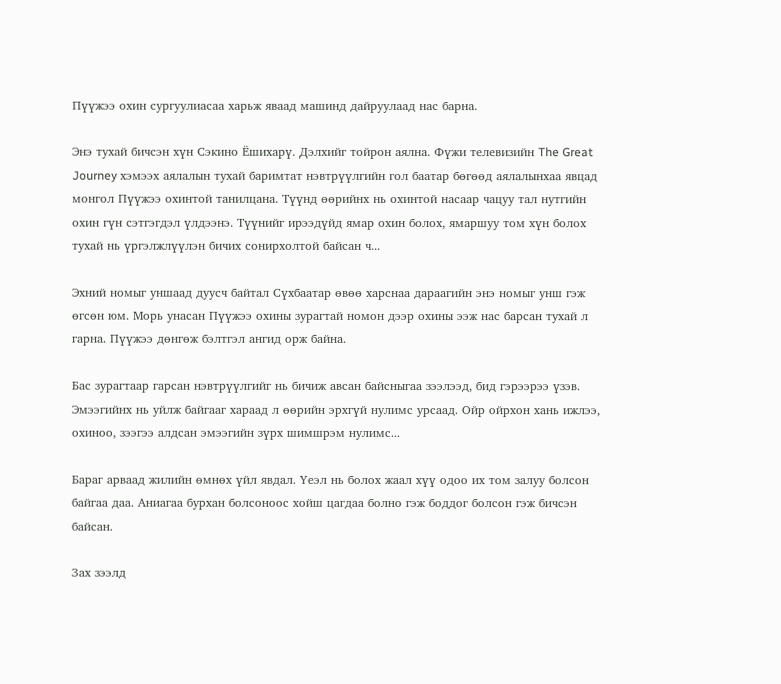Пүүжээ охин сургуулиасаа харьж яваад машинд дайруулаад нас барна.

Энэ тухай бичсэн хүн Сэкино Ёшихарү. Дэлхийг тойрон аялна. Фүжи телевизийн The Great Journey хэмээх аялалын тухай баримтат нэвтрүүлгийн гол баатар бөгөөд аялалынхаа явцад монгол Пүүжээ охинтой танилцана. Түүнд өөрийнх нь охинтой насаар чацуу тал нутгийн охин гүн сэтгэгдэл үлдээнэ. Түүнийг ирээдүйд ямар охин болох, ямаршуу том хүн болох тухай нь үргэлжлүүлэн бичих сонирхолтой байсан ч...

Эхний номыг уншаад дуусч байтал Сүхбаатар өвөө харснаа дараагийн энэ номыг унш гэж өгсөн юм. Морь унасан Пүүжээ охины зурагтай номон дээр охины ээж нас барсан тухай л гарна. Пүүжээ дөнгөж бэлтгэл ангид орж байна.

Бас зурагтаар гарсан нэвтрүүлгийг нь бичиж авсан байсныгаа зээлээд, бид гэрээрээ үзэв. Эмээгийнх нь уйлж байгааг хараад л өөрийн эрхгүй нулимс урсаад. Ойр ойрхон хань ижлээ, охиноо, зээгээ алдсан эмээгийн зүрх шимшрэм нулимс...

Бараг арваад жилийн өмнөх үйл явдал. Үеэл нь болох жаал хүү одоо их том залуу болсон байгаа даа. Аниагаа бурхан болсоноос хойш цагдаа болно гэж боддог болсон гэж бичсэн байсан.

Зах зээлд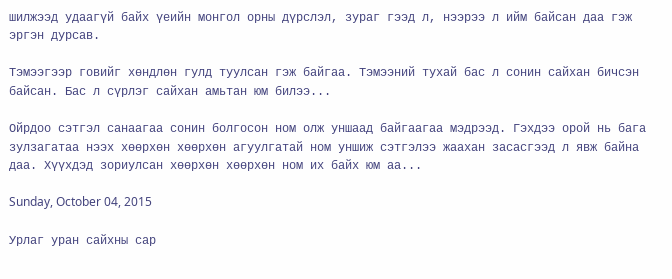шилжээд удаагүй байх үеийн монгол орны дүрслэл, зураг гээд л, нээрээ л ийм байсан даа гэж эргэн дурсав.

Тэмээгээр говийг хөндлөн гулд туулсан гэж байгаа. Тэмээний тухай бас л сонин сайхан бичсэн байсан. Бас л сүрлэг сайхан амьтан юм билээ...

Ойрдоо сэтгэл санаагаа сонин болгосон ном олж уншаад байгаагаа мэдрээд. Гэхдээ орой нь бага зулзагатаа нээх хөөрхөн хөөрхөн агуулгатай ном уншиж сэтгэлээ жаахан засасгээд л явж байна даа. Хүүхдэд зориулсан хөөрхөн хөөрхөн ном их байх юм аа...

Sunday, October 04, 2015

Урлаг уран сайхны сар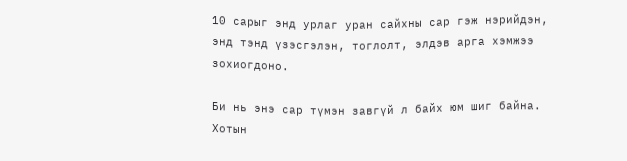10 сарыг энд урлаг уран сайхны сар гэж нэрийдэн, энд тэнд үзэсгэлэн, тоглолт, элдэв арга хэмжээ зохиогдоно.

Би нь энэ сар түмэн завгүй л байх юм шиг байна. Хотын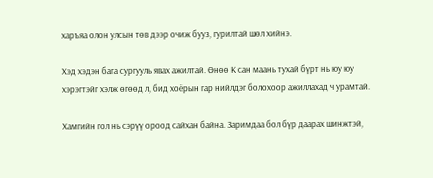харъяа олон улсын төв дээр очиж бууз, гурилтай шөл хийнэ.

Хэд хэдэн бага сургууль явах ажилтай. Өнөө К сан маань тухай бүрт нь юу юу хэрэгтэйг хэлж өгөөд л, бид хоёрын гар нийлдэг болохоор ажиллахад ч урамтай.

Хамгийн гол нь сэрүү ороод сайхан байна. Заримдаа бол бүр даарах шинжтэй,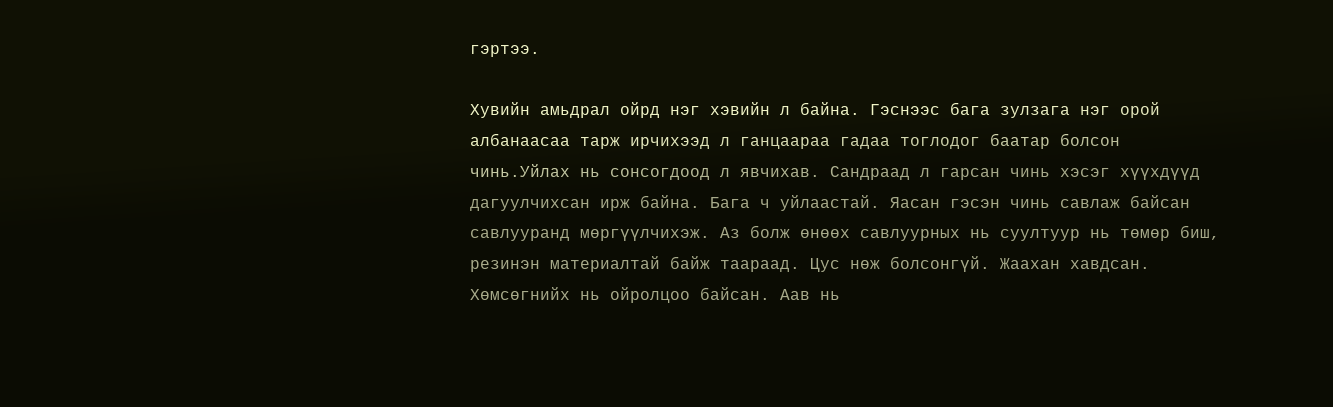гэртээ.

Хувийн амьдрал ойрд нэг хэвийн л байна. Гэснээс бага зулзага нэг орой албанаасаа тарж ирчихээд л ганцаараа гадаа тоглодог баатар болсон чинь.Уйлах нь сонсогдоод л явчихав. Сандраад л гарсан чинь хэсэг хүүхдүүд дагуулчихсан ирж байна. Бага ч уйлаастай. Яасан гэсэн чинь савлаж байсан савлууранд мөргүүлчихэж. Аз болж өнөөх савлуурных нь суултуур нь төмөр биш, резинэн материалтай байж таараад. Цус нөж болсонгүй. Жаахан хавдсан. Хөмсөгнийх нь ойролцоо байсан. Аав нь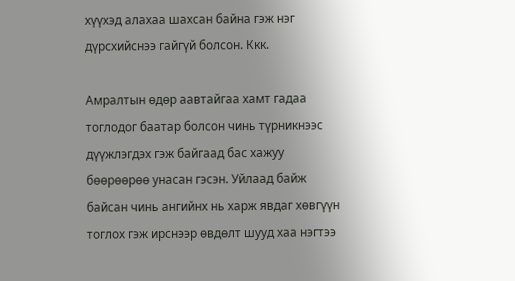хүүхэд алахаа шахсан байна гэж нэг дүрсхийснээ гайгүй болсон. Ккк.

Амралтын өдөр аавтайгаа хамт гадаа тоглодог баатар болсон чинь түрникнээс дүүжлэгдэх гэж байгаад бас хажуу бөөрөөрөө унасан гэсэн. Уйлаад байж байсан чинь ангийнх нь харж явдаг хөвгүүн тоглох гэж ирснээр өвдөлт шууд хаа нэгтээ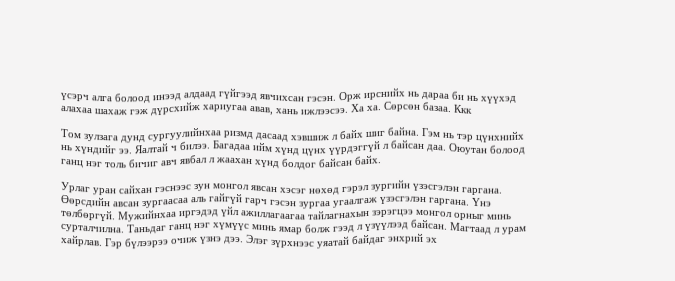үсэрч алга болоод инээд алдаад гүйгээд явчихсан гэсэн. Орж ирснийх нь дараа би нь хүүхэд алахаа шахаж гэж дүрсхийж хариугаа авав, хань ижлээсээ. Ха ха. Сөрсөн базаа. Ккк

Том зулзага дунд сургуулийнхаа ризмд дасаад хэвшиж л байх шиг байна. Гэм нь тэр цүнхнийх нь хүндийг ээ. Яалтай ч билээ. Багадаа ийм хүнд цүнх үүрдэггүй л байсан даа. Оюутан болоод ганц нэг толь бичиг авч явбал л жаахан хүнд болдог байсан байх.

Урлаг уран сайхан гэснээс зун монгол явсан хэсэг нөхөд гэрэл зургийн үзэсгэлэн гаргана. Өөрсдийн авсан зургаасаа аль гайгүй гарч гэсэн зургаа угаалгаж үзэсгэлэн гаргана. Үнэ төлбөргүй. Мужийнхаа иргэдэд үйл ажиллагаагаа тайлагнахын зэрэгцээ монгол орныг минь сурталчилна. Таньдаг ганц нэг хүмүүс минь ямар болж гээд л үзүүлээд байсан. Магтаад л урам хайрлав. Гэр бүлээрээ очиж үзнэ дээ. Элэг зүрхнээс уяатай байдаг энхрий эх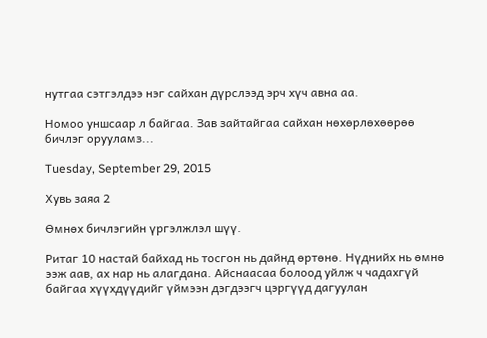нутгаа сэтгэлдээ нэг сайхан дүрслээд эрч хүч авна аа.

Номоо уншсаар л байгаа. Зав зайтайгаа сайхан нөхөрлөхөөрөө бичлэг орууламз...

Tuesday, September 29, 2015

Хувь заяа 2

Өмнөх бичлэгийн үргэлжлэл шүү.

Ритаг 10 настай байхад нь тосгон нь дайнд өртөнө. Нүднийх нь өмнө ээж аав, ах нар нь алагдана. Айснаасаа болоод уйлж ч чадахгүй байгаа хүүхдүүдийг үймээн дэгдээгч цэргүүд дагуулан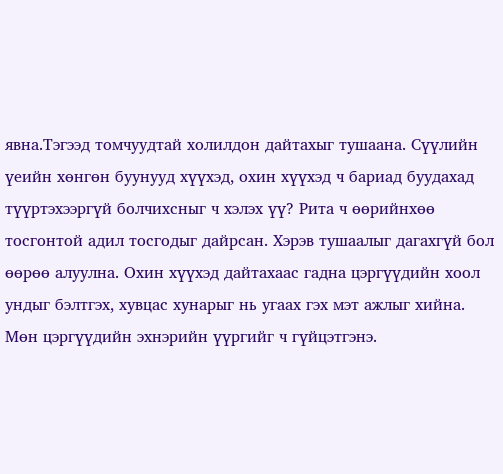явна.Тэгээд томчуудтай холилдон дайтахыг тушаана. Сүүлийн үеийн хөнгөн буунууд хүүхэд, охин хүүхэд ч бариад буудахад түүртэхээргүй болчихсныг ч хэлэх үү? Рита ч өөрийнхөө тосгонтой адил тосгодыг дайрсан. Хэрэв тушаалыг дагахгүй бол өөрөө алуулна. Охин хүүхэд дайтахаас гадна цэргүүдийн хоол ундыг бэлтгэх, хувцас хунарыг нь угаах гэх мэт ажлыг хийна. Мөн цэргүүдийн эхнэрийн үүргийг ч гүйцэтгэнэ.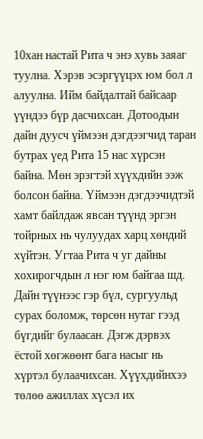10хан настай Рита ч энэ хувь заяаг туулна. Хэрэв эсэргүүцэх юм бол л алуулна. Ийм байдалтай байсаар үүндээ бүр дасчихсан. Дотоодын дайн дуусч үймээн дэгдээгчид таран бутрах үед Рита 15 нас хүрсэн байна. Мөн эрэгтэй хүүхдийн ээж болсон байна. Үймээн дэгдээчидтэй хамт байлдаж явсан түүнд эргэн тойрных нь чулуудах харц хөндий хүйтэн. Угтаа Рита ч уг дайны хохирогчдын л нэг юм байгаа шд. Дайн түүнээс гэр бүл, сургуульд сурах боломж, төрсөн нутаг гээд бүгдийг булаасан. Дэгж дэрвэх ёстой хөгжөөнт бага насыг нь хүртэл булаачихсан. Хүүхдийнхээ төлөө ажиллах хүсэл их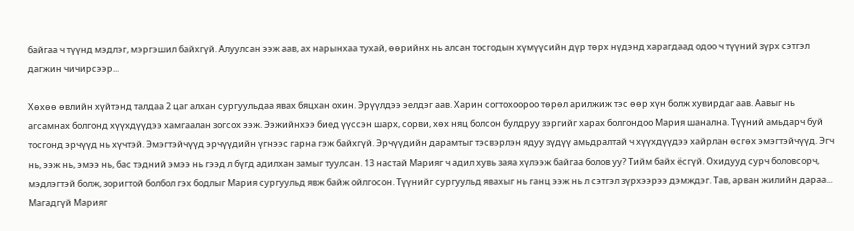байгаа ч түүнд мэдлэг, мэргэшил байхгүй. Алуулсан ээж аав, ах нарынхаа тухай, өөрийнх нь алсан тосгодын хүмүүсийн дүр төрх нүдэнд харагдаад одоо ч түүний зүрх сэтгэл дагжин чичирсээр...

Хөхөө өвлийн хүйтэнд талдаа 2 цаг алхан сургуульдаа явах бяцхан охин. Эрүүлдээ эелдэг аав. Харин согтохоороо төрөл арилжиж тэс өөр хүн болж хувирдаг аав. Аавыг нь агсамнах болгонд хүүхдүүдээ хамгаалан зогсох ээж. Ээжийнхээ биед үүссэн шарх, сорви, хөх няц болсон булдруу зэргийг харах болгондоо Мария шанална. Түүний амьдарч буй тосгонд эрчүүд нь хүчтэй. Эмэгтэйчүүд эрчүүдийн үгнээс гарна гэж байхгүй. Эрчүүдийн дарамтыг тэсвэрлэн ядуу зүдүү амьдралтай ч хүүхдүүдээ хайрлан өсгөх эмэгтэйчүүд. Эгч нь, ээж нь, эмээ нь, бас тэдний эмээ нь гээд л бүгд адилхан замыг туулсан. 13 настай Марияг ч адил хувь заяа хүлээж байгаа болов уу? Тийм байх ёсгүй. Охидууд сурч боловсорч, мэдлэгтэй болж, зоригтой болбол гэх бодлыг Мария сургуульд явж байж ойлгосон. Түүнийг сургуульд явахыг нь ганц ээж нь л сэтгэл зүрхээрээ дэмждэг. Тав, арван жилийн дараа... Магадгүй Марияг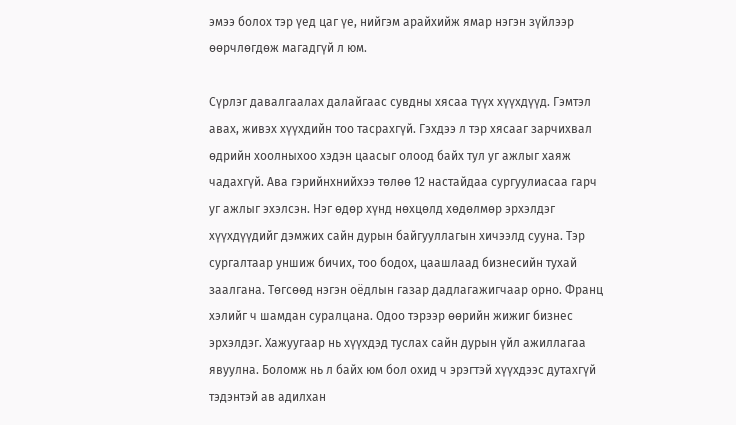эмээ болох тэр үед цаг үе, нийгэм арайхийж ямар нэгэн зүйлээр өөрчлөгдөж магадгүй л юм.

Сүрлэг давалгаалах далайгаас сувдны хясаа түүх хүүхдүүд. Гэмтэл авах, живэх хүүхдийн тоо тасрахгүй. Гэхдээ л тэр хясааг зарчихвал өдрийн хоолныхоо хэдэн цаасыг олоод байх тул уг ажлыг хаяж чадахгүй. Ава гэрийнхнийхээ төлөө 12 настайдаа сургуулиасаа гарч уг ажлыг эхэлсэн. Нэг өдөр хүнд нөхцөлд хөдөлмөр эрхэлдэг хүүхдүүдийг дэмжих сайн дурын байгууллагын хичээлд сууна. Тэр сургалтаар уншиж бичих, тоо бодох, цаашлаад бизнесийн тухай заалгана. Төгсөөд нэгэн оёдлын газар дадлагажигчаар орно. Франц хэлийг ч шамдан суралцана. Одоо тэрээр өөрийн жижиг бизнес эрхэлдэг. Хажуугаар нь хүүхдэд туслах сайн дурын үйл ажиллагаа явуулна. Боломж нь л байх юм бол охид ч эрэгтэй хүүхдээс дутахгүй тэдэнтэй ав адилхан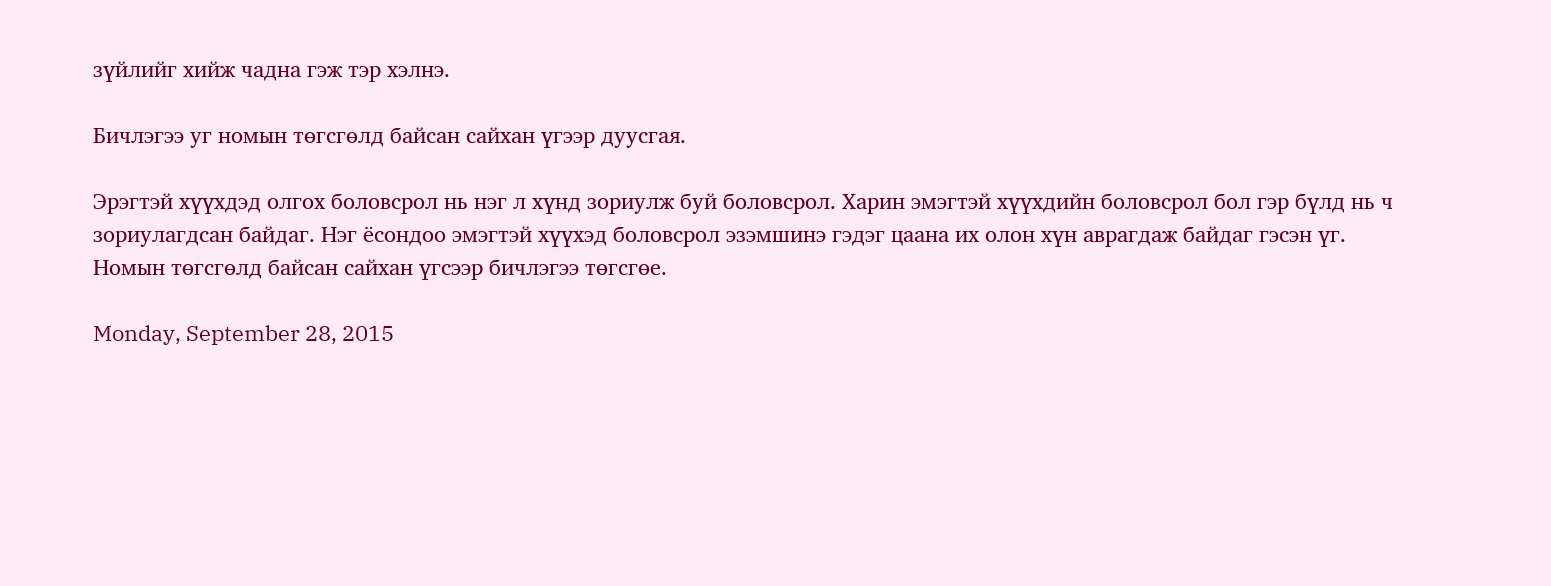зүйлийг хийж чадна гэж тэр хэлнэ.

Бичлэгээ уг номын төгсгөлд байсан сайхан үгээр дуусгая.

Эрэгтэй хүүхдэд олгох боловсрол нь нэг л хүнд зориулж буй боловсрол. Харин эмэгтэй хүүхдийн боловсрол бол гэр бүлд нь ч зориулагдсан байдаг. Нэг ёсондоо эмэгтэй хүүхэд боловсрол эзэмшинэ гэдэг цаана их олон хүн аврагдаж байдаг гэсэн үг.
Номын төгсгөлд байсан сайхан үгсээр бичлэгээ төгсгөе.

Monday, September 28, 2015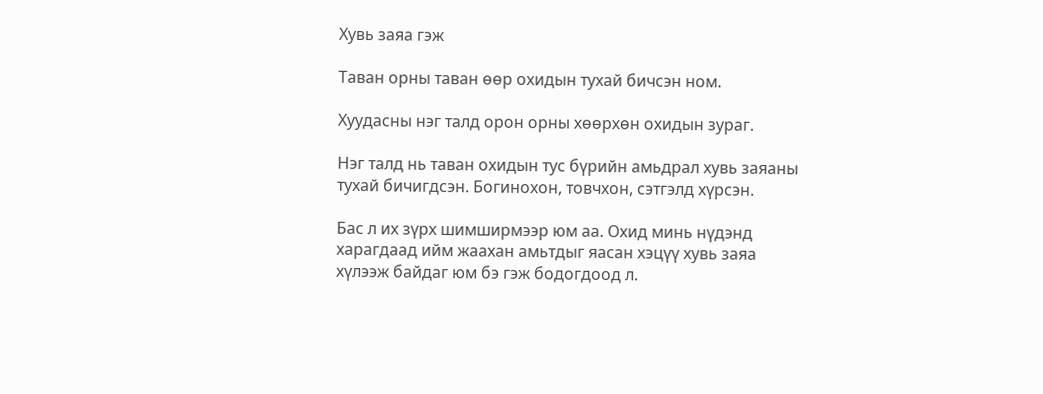Хувь заяа гэж

Таван орны таван өөр охидын тухай бичсэн ном.

Хуудасны нэг талд орон орны хөөрхөн охидын зураг.

Нэг талд нь таван охидын тус бүрийн амьдрал хувь заяаны тухай бичигдсэн. Богинохон, товчхон, сэтгэлд хүрсэн.

Бас л их зүрх шимширмээр юм аа. Охид минь нүдэнд харагдаад ийм жаахан амьтдыг яасан хэцүү хувь заяа хүлээж байдаг юм бэ гэж бодогдоод л.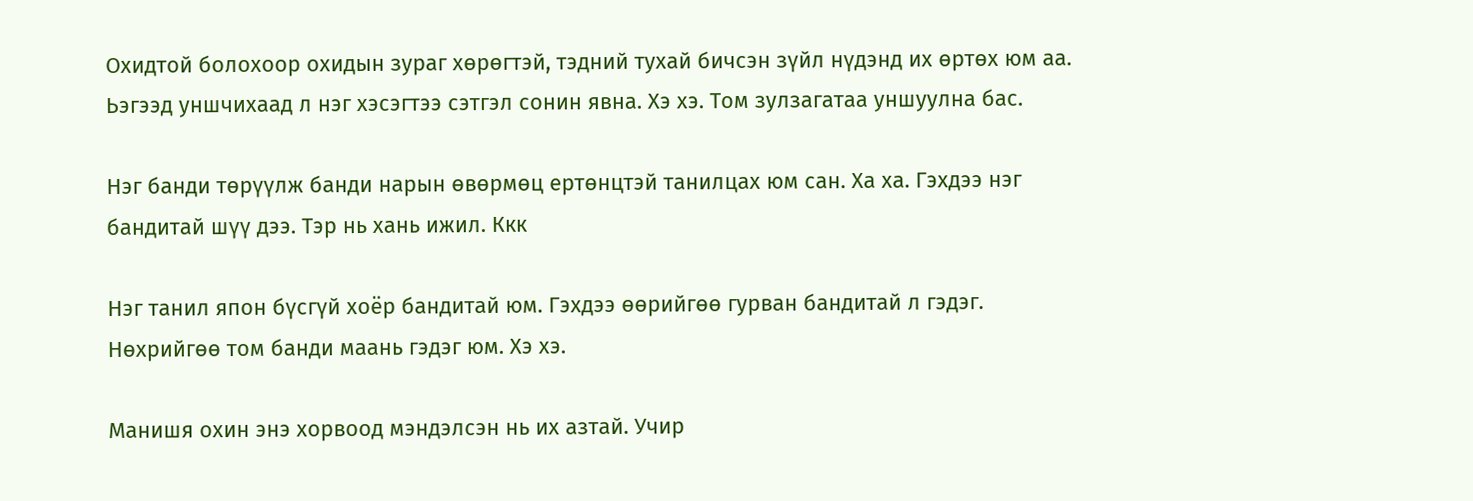Охидтой болохоор охидын зураг хөрөгтэй, тэдний тухай бичсэн зүйл нүдэнд их өртөх юм аа. Ьэгээд уншчихаад л нэг хэсэгтээ сэтгэл сонин явна. Хэ хэ. Том зулзагатаа уншуулна бас.

Нэг банди төрүүлж банди нарын өвөрмөц ертөнцтэй танилцах юм сан. Ха ха. Гэхдээ нэг бандитай шүү дээ. Тэр нь хань ижил. Ккк

Нэг танил япон бүсгүй хоёр бандитай юм. Гэхдээ өөрийгөө гурван бандитай л гэдэг. Нөхрийгөө том банди маань гэдэг юм. Хэ хэ.

Манишя охин энэ хорвоод мэндэлсэн нь их азтай. Учир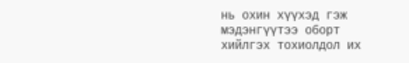нь охин хүүхэд гэж мэдэнгүүтээ оборт хийлгэх тохиолдол их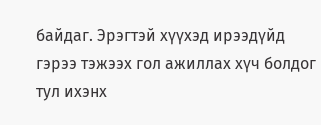байдаг. Эрэгтэй хүүхэд ирээдүйд гэрээ тэжээх гол ажиллах хүч болдог тул ихэнх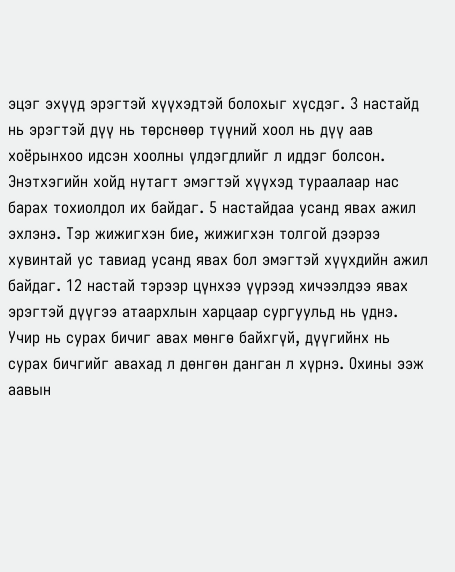эцэг эхүүд эрэгтэй хүүхэдтэй болохыг хүсдэг. 3 настайд нь эрэгтэй дүү нь төрснөөр түүний хоол нь дүү аав хоёрынхоо идсэн хоолны үлдэгдлийг л иддэг болсон. Энэтхэгийн хойд нутагт эмэгтэй хүүхэд тураалаар нас барах тохиолдол их байдаг. 5 настайдаа усанд явах ажил эхлэнэ. Тэр жижигхэн бие, жижигхэн толгой дээрээ хувинтай ус тавиад усанд явах бол эмэгтэй хүүхдийн ажил байдаг. 12 настай тэрээр цүнхээ үүрээд хичээлдээ явах эрэгтэй дүүгээ атаархлын харцаар сургуульд нь үднэ. Учир нь сурах бичиг авах мөнгө байхгүй, дүүгийнх нь сурах бичгийг авахад л дөнгөн данган л хүрнэ. Охины ээж аавын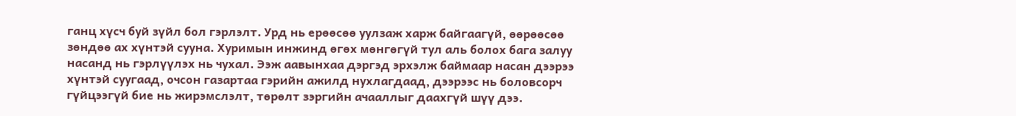ганц хүсч буй зүйл бол гэрлэлт. Урд нь ерөөсөө уулзаж харж байгаагүй, өөрөөсөө зөндөө ах хүнтэй сууна. Хуримын инжинд өгөх мөнгөгүй тул аль болох бага залуу насанд нь гэрлүүлэх нь чухал. Ээж аавынхаа дэргэд эрхэлж баймаар насан дээрээ хүнтэй суугаад, очсон газартаа гэрийн ажилд нухлагдаад, дээрээс нь боловсорч гүйцээгүй бие нь жирэмслэлт, төрөлт зэргийн ачааллыг даахгүй шүү дээ.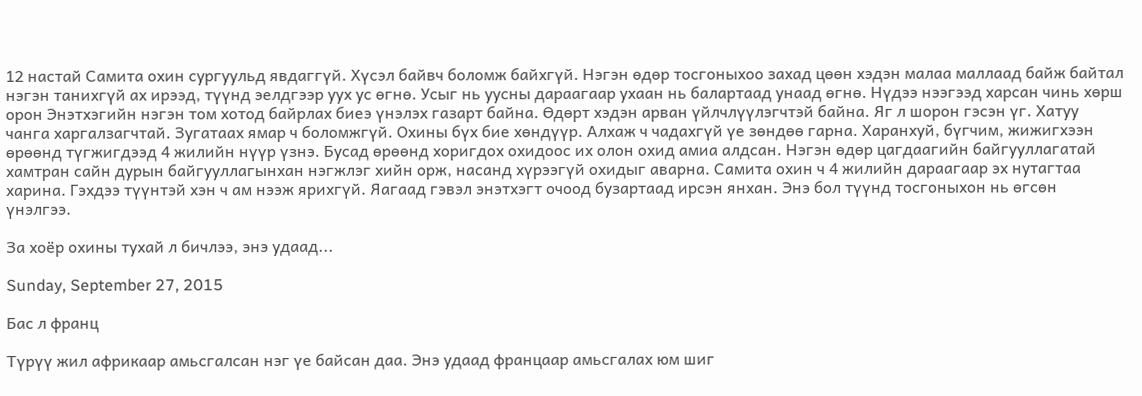12 настай Самита охин сургуульд явдаггүй. Хүсэл байвч боломж байхгүй. Нэгэн өдөр тосгоныхоо захад цөөн хэдэн малаа маллаад байж байтал нэгэн танихгүй ах ирээд, түүнд эелдгээр уух ус өгнө. Усыг нь уусны дараагаар ухаан нь балартаад унаад өгнө. Нүдээ нээгээд харсан чинь хөрш орон Энэтхэгийн нэгэн том хотод байрлах биеэ үнэлэх газарт байна. Өдөрт хэдэн арван үйлчлүүлэгчтэй байна. Яг л шорон гэсэн үг. Хатуу чанга харгалзагчтай. Зугатаах ямар ч боломжгүй. Охины бүх бие хөндүүр. Алхаж ч чадахгүй үе зөндөө гарна. Харанхуй, бүгчим, жижигхээн өрөөнд түгжигдээд 4 жилийн нүүр үзнэ. Бусад өрөөнд хоригдох охидоос их олон охид амиа алдсан. Нэгэн өдөр цагдаагийн байгууллагатай хамтран сайн дурын байгууллагынхан нэгжлэг хийн орж, насанд хүрээгүй охидыг аварна. Самита охин ч 4 жилийн дараагаар эх нутагтаа харина. Гэхдээ түүнтэй хэн ч ам нээж ярихгүй. Яагаад гэвэл энэтхэгт очоод бузартаад ирсэн янхан. Энэ бол түүнд тосгоныхон нь өгсөн үнэлгээ.

За хоёр охины тухай л бичлээ, энэ удаад...

Sunday, September 27, 2015

Бас л франц

Түрүү жил африкаар амьсгалсан нэг үе байсан даа. Энэ удаад францаар амьсгалах юм шиг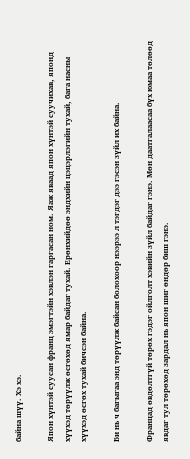байна шүү. Хэ хэ.

Япон хүнтэй суусан франц эмэгтэйн хэвлэн гаргасан ном. Яаж яваад япон хүнтэй суучихав, японд хүүхэд төрүүлж өсгөхөд ямар байдаг тухай. Ерөнхийдөө эндхийн цэцэрлэгийн тухай, бага насны хүүхэд өсгөх тухай бичсэн байна.

Би нь ч багыгаа энд төрүүлж байсан болохоор нээрээ л тэгдэг дээ гэсэн зүйл их байна.

Францад өвдөлтгүй төрөх гэдэг ойлголт хэвийн зүйл байдаг гэнэ. Мөн даатгалаасаа бүх юмаа төлөөд явдаг тул төрөхөд зардал нь япон шиг өндөр биш гэнэ.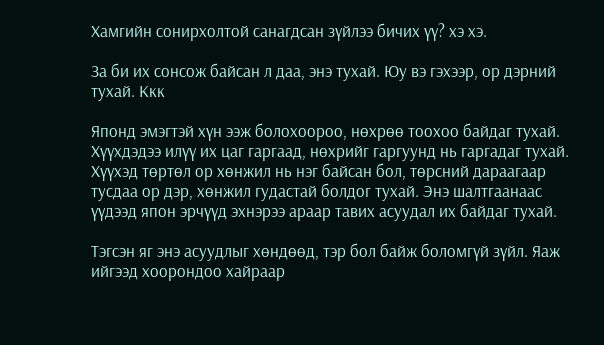Хамгийн сонирхолтой санагдсан зүйлээ бичих үү? хэ хэ.

За би их сонсож байсан л даа, энэ тухай. Юу вэ гэхээр, ор дэрний тухай. Ккк

Японд эмэгтэй хүн ээж болохоороо, нөхрөө тоохоо байдаг тухай. Хүүхдэдээ илүү их цаг гаргаад, нөхрийг гаргуунд нь гаргадаг тухай. Хүүхэд төртөл ор хөнжил нь нэг байсан бол, төрсний дараагаар тусдаа ор дэр, хөнжил гудастай болдог тухай. Энэ шалтгаанаас үүдээд япон эрчүүд эхнэрээ араар тавих асуудал их байдаг тухай.

Тэгсэн яг энэ асуудлыг хөндөөд, тэр бол байж боломгүй зүйл. Яаж ийгээд хоорондоо хайраар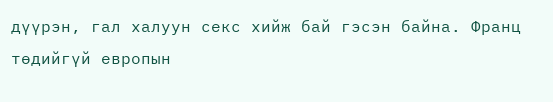дүүрэн, гал халуун секс хийж бай гэсэн байна. Франц төдийгүй европын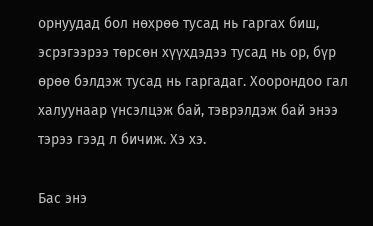орнуудад бол нөхрөө тусад нь гаргах биш, эсрэгээрээ төрсөн хүүхдэдээ тусад нь ор, бүр өрөө бэлдэж тусад нь гаргадаг. Хоорондоо гал халуунаар үнсэлцэж бай, тэврэлдэж бай энээ тэрээ гээд л бичиж. Хэ хэ.

Бас энэ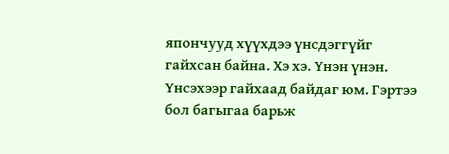япончууд хүүхдээ үнсдэггүйг гайхсан байна. Хэ хэ. Үнэн үнэн. Үнсэхээр гайхаад байдаг юм. Гэртээ бол багыгаа барьж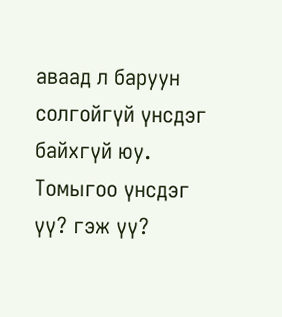аваад л баруун солгойгүй үнсдэг байхгүй юу. Томыгоо үнсдэг үү? гэж үү?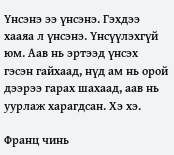Үнсэнэ ээ үнсэнэ. Гэхдээ хааяа л үнсэнэ. Үнсүүлэхгүй юм. Аав нь эртээд үнсэх гэсэн гайхаад, нүд ам нь орой дээрээ гарах шахаад, аав нь уурлаж харагдсан. Хэ хэ.

Франц чинь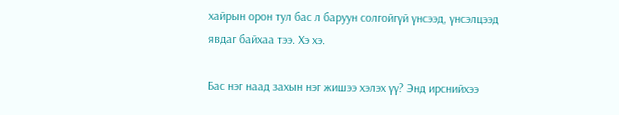хайрын орон тул бас л баруун солгойгүй үнсээд, үнсэлцээд явдаг байхаа тээ. Хэ хэ.

Бас нэг наад захын нэг жишээ хэлэх үү? Энд ирснийхээ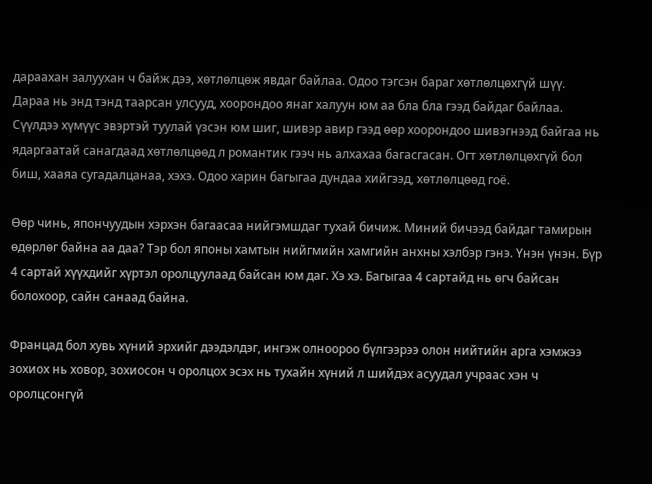дараахан залуухан ч байж дээ, хөтлөлцөж явдаг байлаа. Одоо тэгсэн бараг хөтлөлцөхгүй шүү. Дараа нь энд тэнд таарсан улсууд, хоорондоо янаг халуун юм аа бла бла гээд байдаг байлаа. Сүүлдээ хүмүүс эвэртэй туулай үзсэн юм шиг, шивэр авир гээд өөр хоорондоо шивэгнээд байгаа нь ядаргаатай санагдаад хөтлөлцөөд л романтик гээч нь алхахаа багасгасан. Огт хөтлөлцөхгүй бол биш, хааяа сугадалцанаа, хэхэ. Одоо харин багыгаа дундаа хийгээд, хөтлөлцөөд гоё.

Өөр чинь, япончуудын хэрхэн багаасаа нийгэмшдаг тухай бичиж. Миний бичээд байдаг тамирын өдөрлөг байна аа даа? Тэр бол японы хамтын нийгмийн хамгийн анхны хэлбэр гэнэ. Үнэн үнэн. Бүр 4 сартай хүүхдийг хүртэл оролцуулаад байсан юм даг. Хэ хэ. Багыгаа 4 сартайд нь өгч байсан болохоор, сайн санаад байна.

Францад бол хувь хүний эрхийг дээдэлдэг, ингэж олноороо бүлгээрээ олон нийтийн арга хэмжээ зохиох нь ховор, зохиосон ч оролцох эсэх нь тухайн хүний л шийдэх асуудал учраас хэн ч оролцсонгүй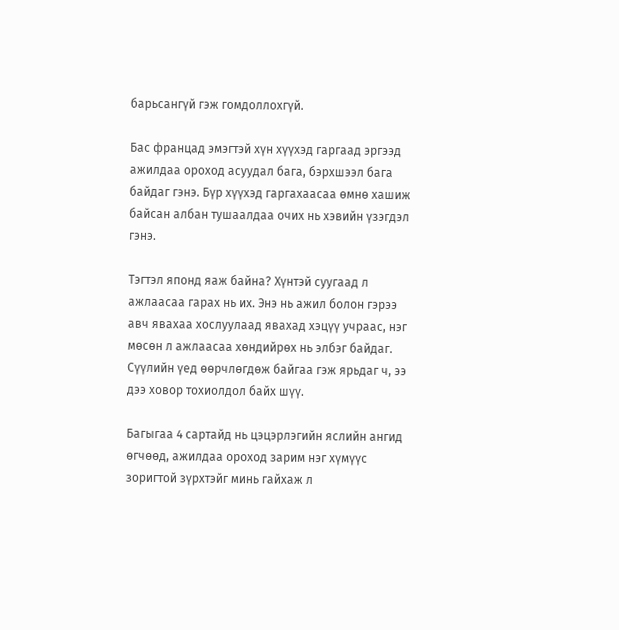барьсангүй гэж гомдоллохгүй.

Бас францад эмэгтэй хүн хүүхэд гаргаад эргээд ажилдаа ороход асуудал бага, бэрхшээл бага байдаг гэнэ. Бүр хүүхэд гаргахаасаа өмнө хашиж байсан албан тушаалдаа очих нь хэвийн үзэгдэл гэнэ.

Тэгтэл японд яаж байна? Хүнтэй суугаад л ажлаасаа гарах нь их. Энэ нь ажил болон гэрээ авч явахаа хослуулаад явахад хэцүү учраас, нэг мөсөн л ажлаасаа хөндийрөх нь элбэг байдаг. Сүүлийн үед өөрчлөгдөж байгаа гэж ярьдаг ч, ээ дээ ховор тохиолдол байх шүү.

Багыгаа 4 сартайд нь цэцэрлэгийн яслийн ангид өгчөөд, ажилдаа ороход зарим нэг хүмүүс зоригтой зүрхтэйг минь гайхаж л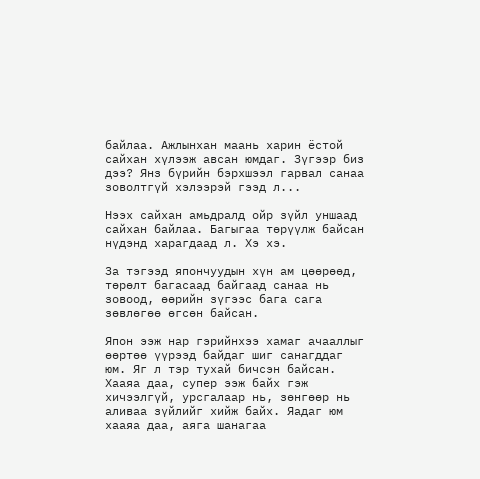байлаа. Ажлынхан маань харин ёстой сайхан хүлээж авсан юмдаг. Зүгээр биз дээ? Янз бүрийн бэрхшээл гарвал санаа зоволтгүй хэлээрэй гээд л...

Нээх сайхан амьдралд ойр зүйл уншаад сайхан байлаа. Багыгаа төрүүлж байсан нүдэнд харагдаад л. Хэ хэ.

За тэгээд япончуудын хүн ам цөөрөөд, төрөлт багасаад байгаад санаа нь зовоод, өөрийн зүгээс бага сага зөвлөгөө өгсөн байсан.

Япон ээж нар гэрийнхээ хамаг ачааллыг өөртөө үүрээд байдаг шиг санагддаг юм. Яг л тэр тухай бичсэн байсан. Хааяа даа, супер ээж байх гэж хичээлгүй, урсгалаар нь, зөнгөөр нь аливаа зүйлийг хийж байх. Яадаг юм хааяа даа, аяга шанагаа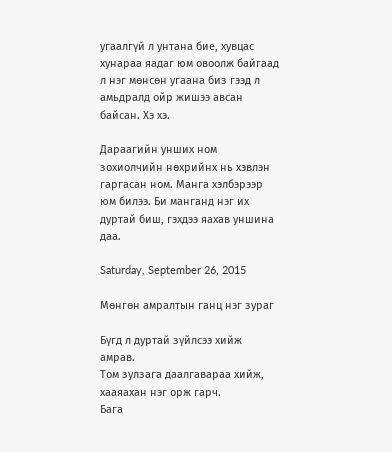угаалгүй л унтана бие, хувцас хунараа яадаг юм овоолж байгаад л нэг мөнсөн угаана биз гээд л амьдралд ойр жишээ авсан байсан. Хэ хэ.

Дараагийн унших ном зохиолчийн нөхрийнх нь хэвлэн гаргасан ном. Манга хэлбэрээр юм билээ. Би манганд нэг их дуртай биш, гэхдээ яахав уншина даа.

Saturday, September 26, 2015

Мөнгөн амралтын ганц нэг зураг

Бүгд л дуртай зүйлсээ хийж амрав.
Том зулзага даалгавараа хийж, хааяахан нэг орж гарч.
Бага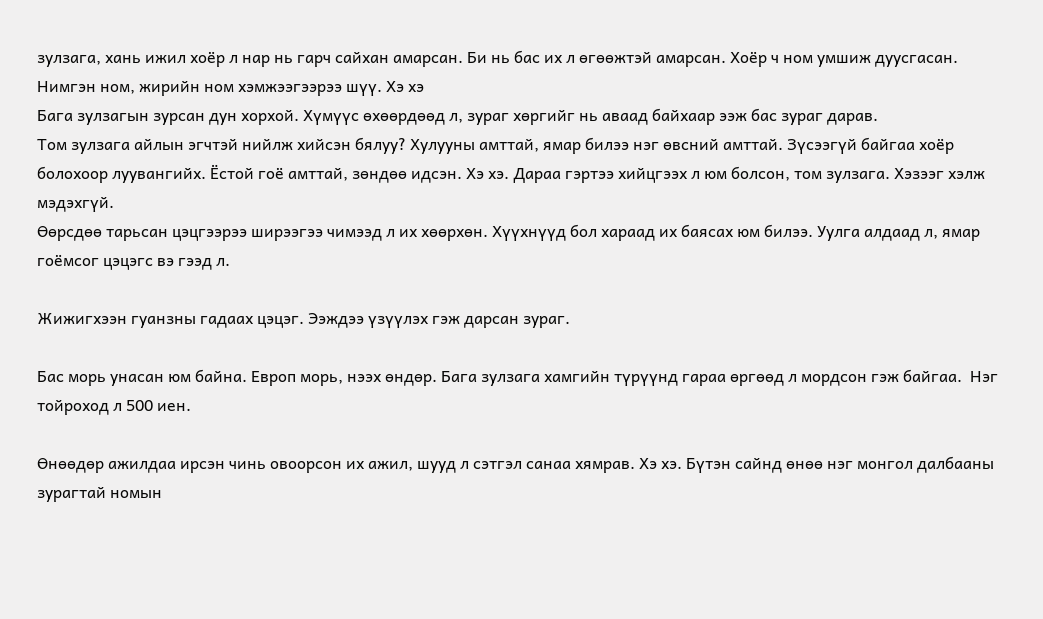зулзага, хань ижил хоёр л нар нь гарч сайхан амарсан. Би нь бас их л өгөөжтэй амарсан. Хоёр ч ном умшиж дуусгасан. Нимгэн ном, жирийн ном хэмжээгээрээ шүү. Хэ хэ
Бага зулзагын зурсан дун хорхой. Хүмүүс өхөөрдөөд л, зураг хөргийг нь аваад байхаар ээж бас зураг дарав.
Том зулзага айлын эгчтэй нийлж хийсэн бялуу? Хулууны амттай, ямар билээ нэг өвсний амттай. Зүсээгүй байгаа хоёр болохоор луувангийх. Ёстой гоё амттай, зөндөө идсэн. Хэ хэ. Дараа гэртээ хийцгээх л юм болсон, том зулзага. Хэзээг хэлж мэдэхгүй.
Өөрсдөө тарьсан цэцгээрээ ширээгээ чимээд л их хөөрхөн. Хүүхнүүд бол хараад их баясах юм билээ. Уулга алдаад л, ямар гоёмсог цэцэгс вэ гээд л.

Жижигхээн гуанзны гадаах цэцэг. Ээждээ үзүүлэх гэж дарсан зураг.

Бас морь унасан юм байна. Европ морь, нээх өндөр. Бага зулзага хамгийн түрүүнд гараа өргөөд л мордсон гэж байгаа.  Нэг тойроход л 500 иен.

Өнөөдөр ажилдаа ирсэн чинь овоорсон их ажил, шууд л сэтгэл санаа хямрав. Хэ хэ. Бүтэн сайнд өнөө нэг монгол далбааны зурагтай номын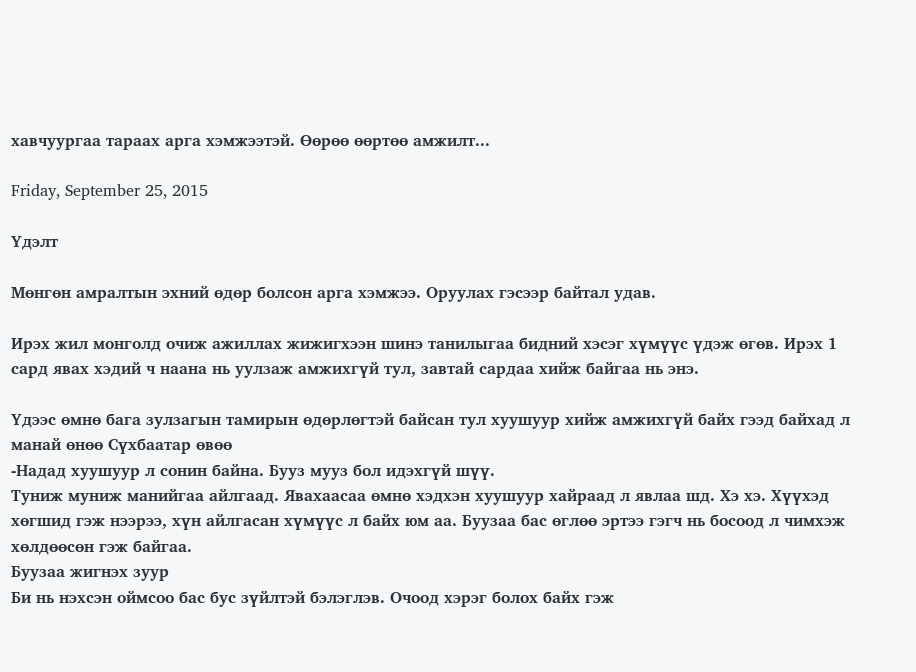хавчуургаа тараах арга хэмжээтэй. Өөрөө өөртөө амжилт...

Friday, September 25, 2015

Үдэлт

Мөнгөн амралтын эхний өдөр болсон арга хэмжээ. Оруулах гэсээр байтал удав.

Ирэх жил монголд очиж ажиллах жижигхээн шинэ танилыгаа бидний хэсэг хүмүүс үдэж өгөв. Ирэх 1 сард явах хэдий ч наана нь уулзаж амжихгүй тул, завтай сардаа хийж байгаа нь энэ.

Үдээс өмнө бага зулзагын тамирын өдөрлөгтэй байсан тул хуушуур хийж амжихгүй байх гээд байхад л манай өнөө Сүхбаатар өвөө
-Надад хуушуур л сонин байна. Бууз мууз бол идэхгүй шүү.
Туниж муниж манийгаа айлгаад. Явахаасаа өмнө хэдхэн хуушуур хайраад л явлаа шд. Хэ хэ. Хүүхэд хөгшид гэж нээрээ, хүн айлгасан хүмүүс л байх юм аа. Буузаа бас өглөө эртээ гэгч нь босоод л чимхэж хөлдөөсөн гэж байгаа.
Буузаа жигнэх зуур
Би нь нэхсэн оймсоо бас бус зүйлтэй бэлэглэв. Очоод хэрэг болох байх гэж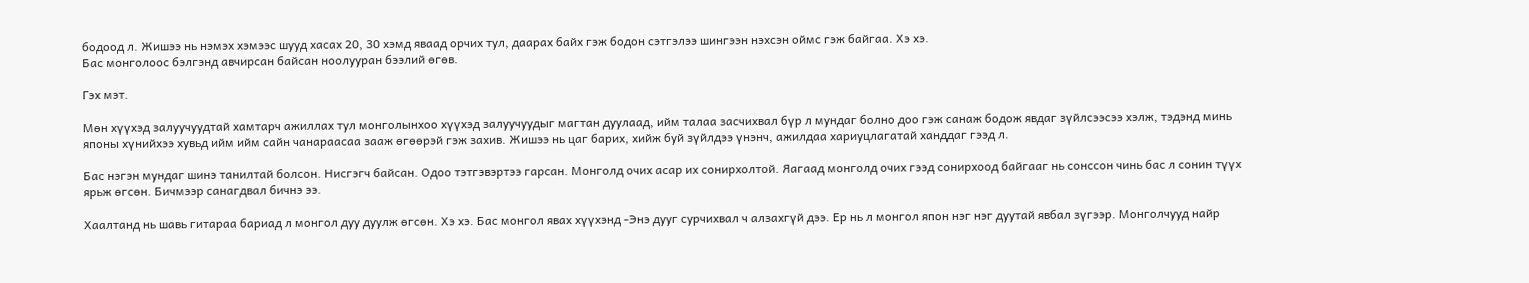бодоод л. Жишээ нь нэмэх хэмээс шууд хасах 20, 30 хэмд яваад орчих тул, даарах байх гэж бодон сэтгэлээ шингээн нэхсэн оймс гэж байгаа. Хэ хэ.
Бас монголоос бэлгэнд авчирсан байсан ноолууран бээлий өгөв.

Гэх мэт.

Мөн хүүхэд залуучуудтай хамтарч ажиллах тул монголынхоо хүүхэд залуучуудыг магтан дуулаад, ийм талаа засчихвал бүр л мундаг болно доо гэж санаж бодож явдаг зүйлсээсээ хэлж, тэдэнд минь японы хүнийхээ хувьд ийм ийм сайн чанараасаа зааж өгөөрэй гэж захив. Жишээ нь цаг барих, хийж буй зүйлдээ үнэнч, ажилдаа хариуцлагатай ханддаг гээд л.

Бас нэгэн мундаг шинэ танилтай болсон. Нисгэгч байсан. Одоо тэтгэвэртээ гарсан. Монголд очих асар их сонирхолтой. Яагаад монголд очих гээд сонирхоод байгааг нь сонссон чинь бас л сонин түүх ярьж өгсөн. Бичмээр санагдвал бичнэ ээ.

Хаалтанд нь шавь гитараа бариад л монгол дуу дуулж өгсөн. Хэ хэ. Бас монгол явах хүүхэнд -Энэ дууг сурчихвал ч алзахгүй дээ. Ер нь л монгол япон нэг нэг дуутай явбал зүгээр. Монголчууд найр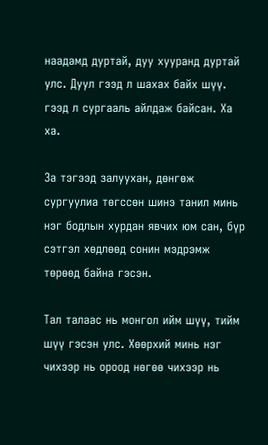наадамд дуртай, дуу хууранд дуртай улс. Дуул гээд л шахах байх шүү.
гээд л сургааль айлдаж байсан. Ха ха.

За тэгээд залуухан, дөнгөж сургуулиа төгссөн шинэ танил минь нэг бодлын хурдан явчих юм сан, бүр сэтгэл хөдлөөд сонин мэдрэмж төрөөд байна гэсэн.

Тал талаас нь монгол ийм шүү, тийм шүү гэсэн улс. Хөөрхий минь нэг чихээр нь ороод нөгөө чихээр нь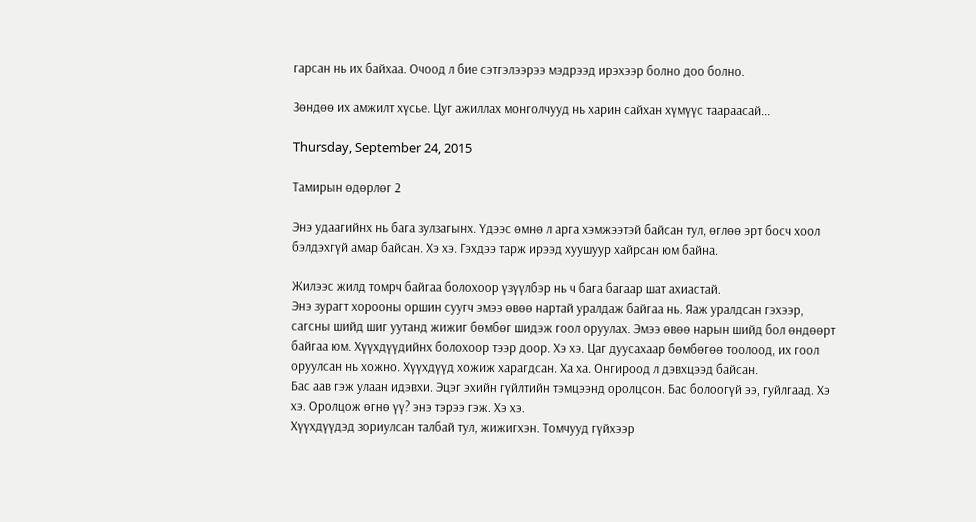гарсан нь их байхаа. Очоод л бие сэтгэлээрээ мэдрээд ирэхээр болно доо болно.

Зөндөө их амжилт хүсье. Цуг ажиллах монголчууд нь харин сайхан хүмүүс таараасай...

Thursday, September 24, 2015

Тамирын өдөрлөг 2

Энэ удаагийнх нь бага зулзагынх. Үдээс өмнө л арга хэмжээтэй байсан тул, өглөө эрт босч хоол бэлдэхгүй амар байсан. Хэ хэ. Гэхдээ тарж ирээд хуушуур хайрсан юм байна.

Жилээс жилд томрч байгаа болохоор үзүүлбэр нь ч бага багаар шат ахиастай.
Энэ зурагт хорооны оршин суугч эмээ өвөө нартай уралдаж байгаа нь. Яаж уралдсан гэхээр, сагсны шийд шиг уутанд жижиг бөмбөг шидэж гоол оруулах. Эмээ өвөө нарын шийд бол өндөөрт байгаа юм. Хүүхдүүдийнх болохоор тээр доор. Хэ хэ. Цаг дуусахаар бөмбөгөө тоолоод, их гоол оруулсан нь хожно. Хүүхдүүд хожиж харагдсан. Ха ха. Онгироод л дэвхцээд байсан.
Бас аав гэж улаан идэвхи. Эцэг эхийн гүйлтийн тэмцээнд оролцсон. Бас болоогүй ээ, гуйлгаад. Хэ хэ. Оролцож өгнө үү? энэ тэрээ гэж. Хэ хэ.
Хүүхдүүдэд зориулсан талбай тул, жижигхэн. Томчууд гүйхээр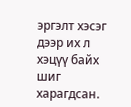эргэлт хэсэг дээр их л хэцүү байх шиг харагдсан.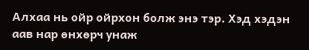Алхаа нь ойр ойрхон болж энэ тэр. Хэд хэдэн аав нар өнхөрч унаж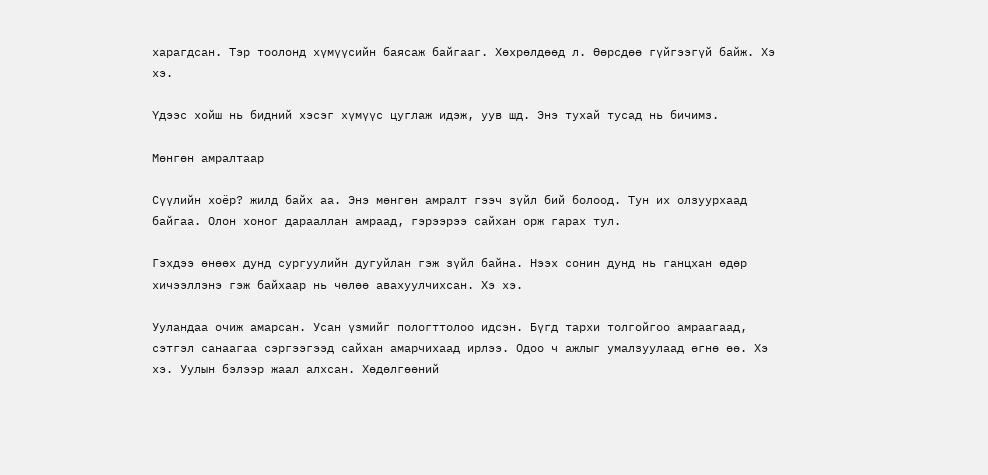харагдсан. Тэр тоолонд хүмүүсийн баясаж байгааг. Хөхрөлдөөд л. Өөрсдөө гүйгээгүй байж. Хэ хэ.

Үдээс хойш нь бидний хэсэг хүмүүс цуглаж идэж, уув шд. Энэ тухай тусад нь бичимз.

Мөнгөн амралтаар

Сүүлийн хоёр? жилд байх аа. Энэ мөнгөн амралт гээч зүйл бий болоод. Тун их олзуурхаад байгаа. Олон хоног дарааллан амраад, гэрээрээ сайхан орж гарах тул.

Гэхдээ өнөөх дунд сургуулийн дугуйлан гэж зүйл байна. Нээх сонин дунд нь ганцхан өдөр хичээллэнэ гэж байхаар нь чөлөө авахуулчихсан. Хэ хэ.

Ууландаа очиж амарсан. Усан үзмийг пологттолоо идсэн. Бүгд тархи толгойгоо амраагаад, сэтгэл санаагаа сэргээгээд сайхан амарчихаад ирлээ. Одоо ч ажлыг умалзуулаад өгнө өө. Хэ хэ. Уулын бэлээр жаал алхсан. Хөдөлгөөний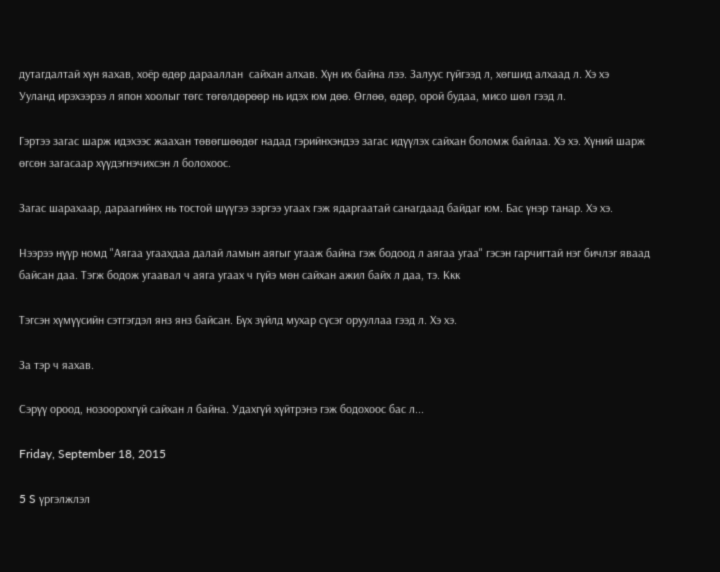дутагдалтай хүн яахав, хоёр өдөр дарааллан  сайхан алхав. Хүн их байна лээ. Залуус гүйгээд л, хөгшид алхаад л. Хэ хэ
Ууланд ирэхээрээ л япон хоолыг төгс төгөлдөрөөр нь идэх юм дөө. Өглөө, өдөр, орой будаа, мисо шөл гээд л.

Гэртээ загас шарж идэхээс жаахан төвөгшөөдөг надад гэрийнхэндээ загас идүүлэх сайхан боломж байлаа. Хэ хэ. Хүний шарж өгсөн загасаар хүүдэгнэчихсэн л болохоос.

Загас шарахаар, дараагийнх нь тостой шүүгээ зэргээ угаах гэж ядаргаатай санагдаад байдаг юм. Бас үнэр танар. Хэ хэ.

Нээрээ нүүр номд "Аягаа угаахдаа далай ламын аягыг угааж байна гэж бодоод л аягаа угаа" гэсэн гарчигтай нэг бичлэг яваад байсан даа. Тэгж бодож угаавал ч аяга угаах ч гүйэ мөн сайхан ажил байх л даа, тэ. Ккк

Тэгсэн хүмүүсийн сэтгэгдэл янз янз байсан. Бүх зүйлд мухар сүсэг орууллаа гээд л. Хэ хэ.

За тэр ч яахав.

Сэрүү ороод, нозоорохгүй сайхан л байна. Удахгүй хүйтрэнэ гэж бодохоос бас л...

Friday, September 18, 2015

5 S үргэлжлэл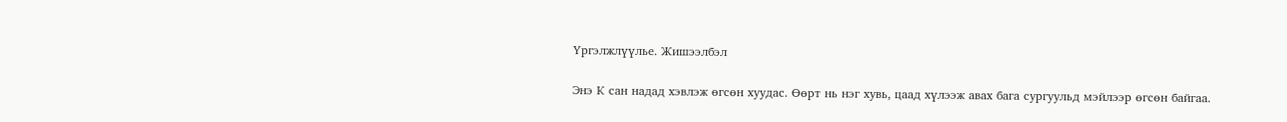Үргэлжлүүлье. Жишээлбэл

Энэ К сан надад хэвлэж өгсөн хуудас. Өөрт нь нэг хувь, цаад хүлээж авах бага сургуульд мэйлээр өгсөн байгаа.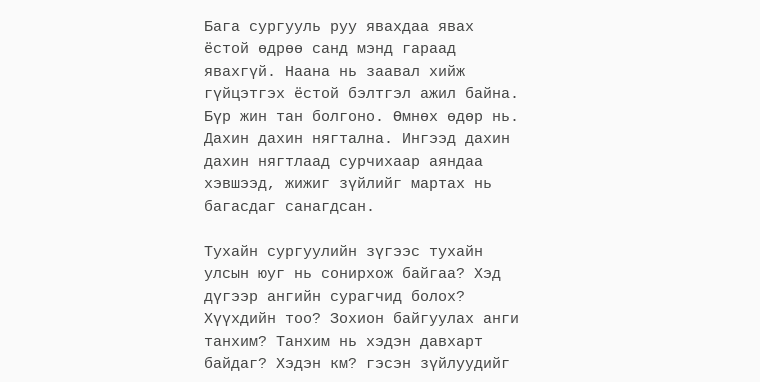Бага сургууль руу явахдаа явах ёстой өдрөө санд мэнд гараад явахгүй. Наана нь заавал хийж гүйцэтгэх ёстой бэлтгэл ажил байна. Бүр жин тан болгоно. Өмнөх өдөр нь. Дахин дахин нягтална. Ингээд дахин дахин нягтлаад сурчихаар аяндаа хэвшээд, жижиг зүйлийг мартах нь багасдаг санагдсан.

Тухайн сургуулийн зүгээс тухайн улсын юуг нь сонирхож байгаа? Хэд дүгээр ангийн сурагчид болох? Хүүхдийн тоо? Зохион байгуулах анги танхим? Танхим нь хэдэн давхарт байдаг? Хэдэн км? гэсэн зүйлуудийг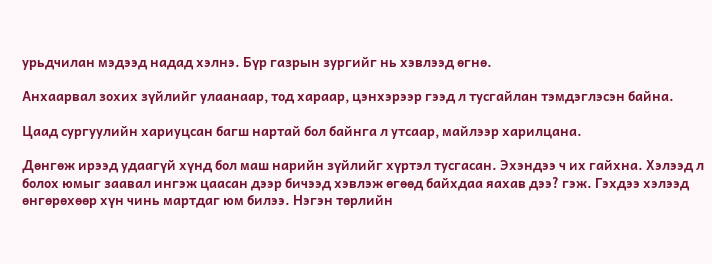урьдчилан мэдээд надад хэлнэ. Бүр газрын зургийг нь хэвлээд өгнө.

Анхаарвал зохих зүйлийг улаанаар, тод хараар, цэнхэрээр гээд л тусгайлан тэмдэглэсэн байна.

Цаад сургуулийн хариуцсан багш нартай бол байнга л утсаар, майлээр харилцана.

Дөнгөж ирээд удаагүй хүнд бол маш нарийн зүйлийг хүртэл тусгасан. Эхэндээ ч их гайхна. Хэлээд л болох юмыг заавал ингэж цаасан дээр бичээд хэвлэж өгөөд байхдаа яахав дээ? гэж. Гэхдээ хэлээд өнгөрөхөөр хүн чинь мартдаг юм билээ. Нэгэн төрлийн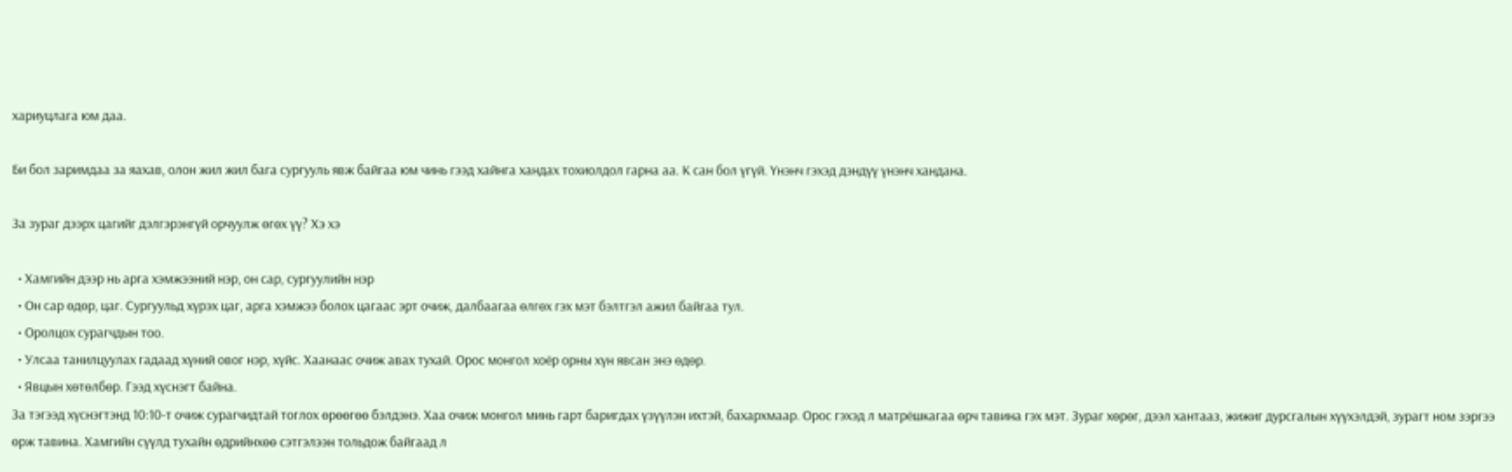хариуцлага юм даа.

Би бол заримдаа за яахав, олон жил жил бага сургууль явж байгаа юм чинь гээд хайнга хандах тохиолдол гарна аа. К сан бол үгүй. Үнэнч гэхэд дэндүү үнэнч хандана.

За зураг дээрх цагийг дэлгэрэнгүй орчуулж өгөх үү? Хэ хэ

  • Хамгийн дээр нь арга хэмжээний нэр, он сар, сургуулийн нэр
  • Он сар өдөр, цаг. Сургуульд хүрэх цаг, арга хэмжээ болох цагаас эрт очиж, далбаагаа өлгөх гэх мэт бэлтгэл ажил байгаа тул.
  • Оролцох сурагчдын тоо.
  • Улсаа танилцуулах гадаад хүний овог нэр, хүйс. Хаанаас очиж авах тухай. Орос монгол хоёр орны хүн явсан энэ өдөр.
  • Явцын хөтөлбөр. Гээд хүснэгт байна.
За тэгээд хүснэгтэнд 10:10-т очиж сурагчидтай тоглох өрөөгөө бэлдэнэ. Хаа очиж монгол минь гарт баригдах үзүүлэн ихтэй, бахархмаар. Орос гэхэд л матрёшкагаа өрч тавина гэх мэт. Зураг хөрөг, дээл хантааз, жижиг дурсгалын хүүхэлдэй, зурагт ном зэргээ өрж тавина. Хамгийн сүүлд тухайн өдрийнхөө сэтгэлээн тольдож байгаад л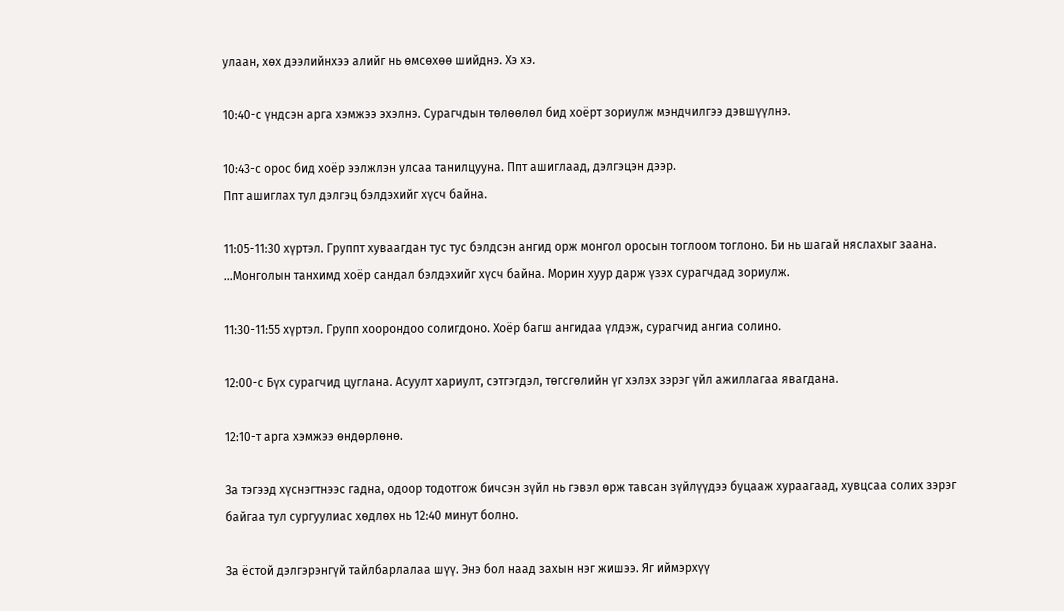улаан, хөх дээлийнхээ алийг нь өмсөхөө шийднэ. Хэ хэ.

10:40-с үндсэн арга хэмжээ эхэлнэ. Сурагчдын төлөөлөл бид хоёрт зориулж мэндчилгээ дэвшүүлнэ.

10:43-с орос бид хоёр ээлжлэн улсаа танилцууна. Ппт ашиглаад, дэлгэцэн дээр.
Ппт ашиглах тул дэлгэц бэлдэхийг хүсч байна.

11:05-11:30 хүртэл. Группт хуваагдан тус тус бэлдсэн ангид орж монгол оросын тоглоом тоглоно. Би нь шагай няслахыг заана.
...Монголын танхимд хоёр сандал бэлдэхийг хүсч байна. Морин хуур дарж үзэх сурагчдад зориулж.

11:30-11:55 хүртэл. Групп хоорондоо солигдоно. Хоёр багш ангидаа үлдэж, сурагчид ангиа солино.

12:00-с Бүх сурагчид цуглана. Асуулт хариулт, сэтгэгдэл, төгсгөлийн үг хэлэх зэрэг үйл ажиллагаа явагдана.

12:10-т арга хэмжээ өндөрлөнө.

За тэгээд хүснэгтнээс гадна, одоор тодотгож бичсэн зүйл нь гэвэл өрж тавсан зүйлүүдээ буцааж хураагаад, хувцсаа солих зэрэг байгаа тул сургуулиас хөдлөх нь 12:40 минут болно.

За ёстой дэлгэрэнгүй тайлбарлалаа шүү. Энэ бол наад захын нэг жишээ. Яг иймэрхүү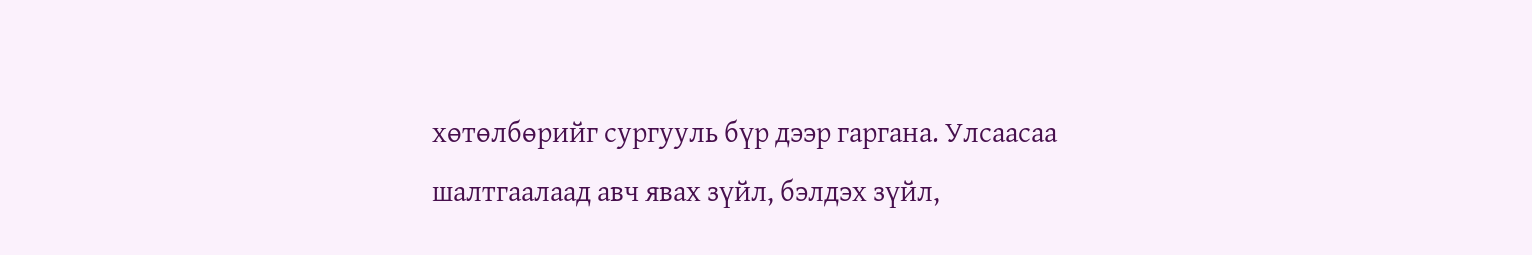хөтөлбөрийг сургууль бүр дээр гаргана. Улсаасаа шалтгаалаад авч явах зүйл, бэлдэх зүйл,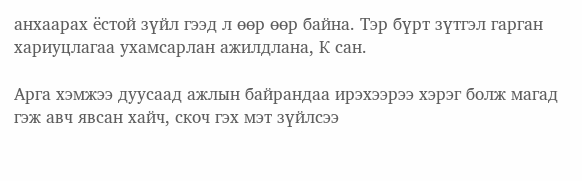анхаарах ёстой зүйл гээд л өөр өөр байна. Тэр бүрт зүтгэл гарган хариуцлагаа ухамсарлан ажилдлана, К сан.

Арга хэмжээ дуусаад ажлын байрандаа ирэхээрээ хэрэг болж магад гэж авч явсан хайч, скоч гэх мэт зүйлсээ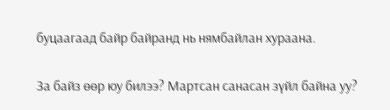буцаагаад байр байранд нь нямбайлан хураана.

За байз өөр юу билээ? Мартсан санасан зүйл байна уу?